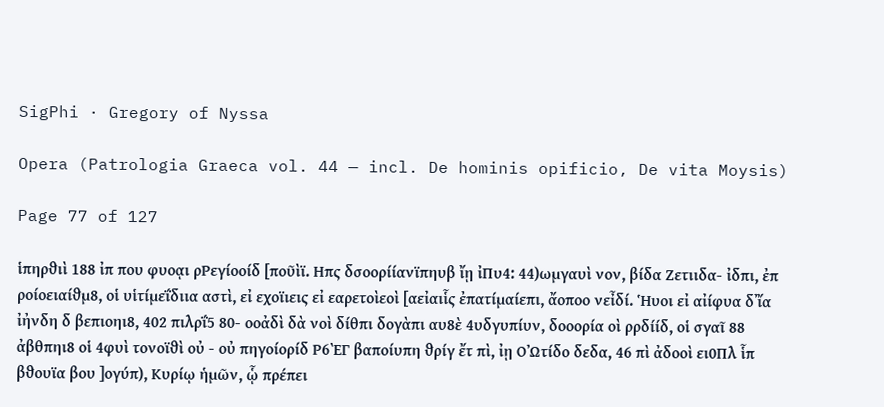SigPhi · Gregory of Nyssa

Opera (Patrologia Graeca vol. 44 — incl. De hominis opificio, De vita Moysis)

Page 77 of 127

ἱπηρϑιὶ 188 ἰπ που φυοᾳι ρΡεγίοοίδ [ποῦὶϊ. Ηπς δσοορίίανϊπηυβ ἴῃ ἰΠυ4: 44)ωμγαυὶ νον, βίδα Ζετιιδα- ἰδπι, ἐπ ροίοειαίϑμ8, οἱ υἱτίμεΐδιια αστὶ, εἰ εχοϊιεις εἰ εαρετοὶεοὶ [αεἰαιἷς ἐπατίμαίεπι, ἄοποο νεἶδί. Ἡυοι εἰ αἰίφυα δ᾽ἴα ἰἠνδη δ βεπιοηι8, 402 πιλρΐ5 80- οοἀδὶ δὰ νοὶ δίθπι δογὰπι αυ8ὲ 4υδγυπίυν, δοοορία οὶ ρρδίίδ, οἱ σγαῖ 88 ἀβθπηι8 οἱ 4φυὶ τονοϊϑὶ οὐ - οὐ πηγοίορίδ Ρ6ῈΓ βαποίυπη ϑρίγ ἔτ πὶ, ἰῃ ΟὨτίδο δεδα, 46 πὶ ἀδοοὶ ει0Πλ ἷπ βϑουϊα βου ]ογύπ), Κυρίῳ ἡμῶν, ᾧ πρέπει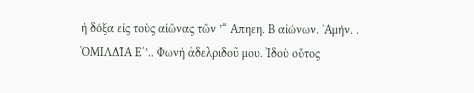ἡ δόξα εἰς τοὺς αἰῶνας τῶν ’“ Απηεη. Β αἰώνων. ᾿Αμήν. . ὉΜΙΛΔΙ͂Α Ε΄’.. Φωνὴ ἀδελριδοῦ μου. Ἰδοὺ οὗτος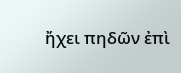ἤχει πηδῶν ἐπὶ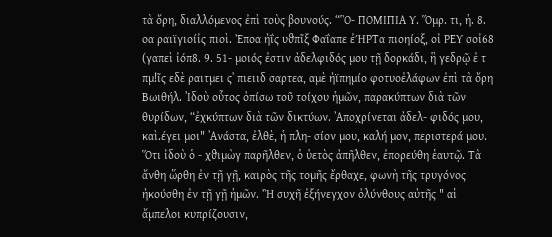τὰ ὄρη, διαλλόμενος ἐπὶ τοὺς βουνούς. “Ὃ- ΠΟΜΙΠΙΑ Υ. Ὅμρ. τι, ἡ. 8. οα ραιϊγιοίἰς πιοὶ. Ἐποα ἠΐς υϑπῖξ Φαΐαπε ἐΉΡΤα πιοηίοξ, οἰ ΡΕΥ σοἰ68 (γαπεὶ ἰόπ8. 9. 51- μοιός ἐστιν ἀδελφιδός μου τῇ δορκάδι, ἣ γεδρῷ ἐ τ πμ!ῖς εδὲ ραιτμει ς᾽ πιειιδ σαρτεα, αμὲ ἠϊπημίο φοτυοἐλάφων ἐπὶ τὰ ὄρη Βωιθήλ. ᾿Ιδοὺ οὗτος ὀπίσω τοῦ τοίχου ἡμῶν, παρακύπτων διὰ τῶν θυρίδων, “ἐχκύπτων διὰ τῶν δικτύων. ᾿Αποχρίνεται ἀδελ- φιδός μου, καὶ.έγει μοι" ᾿Ανάστα, ἐλθὲ, ἡ πλη- σίον μου, καλή μον, περιστερά μου. Ὅτι ἰδοὺ ὁ - χϑιμὼγ παρῆλθεν, ὁ ὑετὸς ἀπῆλθεν, ἐπορεύθη ἑαυτῷ. Τὰ ἄνθη ὥρθη ἐν τῇ γῇ, καιρὸς τῆς τομῆς ἔρθαχε, φωνὴ τῆς τρυγόνος ἠκούσθη ἐν τῇ γῇ ἡμῶν. Ἢ συχῆ ἐξήνεγχον ὀλύνθους αὐτῆς " αἱ ἄμπελοι κυπρίζουσιν,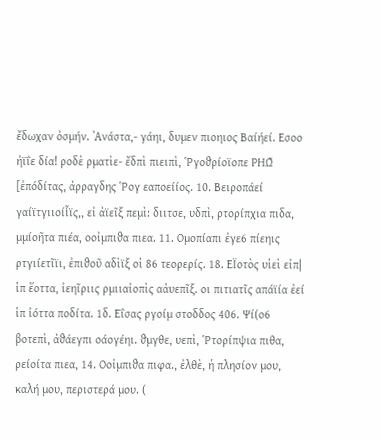ἔδωχαν ὀσμήν. ᾿Ανάστα,- γάηι, δυμεν πιοηιος Βαίήεί. Εσοο ἠϊΐε δία! ροδὲ ρματὶε- ἔδπὶ πιειπὶ, Ῥγοϑρίοϊοπε ΡΗΩ͂ [ἐπόδίτας, ἀρραγδης Ῥογ εαποείίος. 10. Βειροπάεί γαίϊτγιιοίἷϊς,, εἰ ἀϊεῖξ πεμὶ: διιτσε, υδπὶ, ρτορίπχια πιδα, μμίοῆτα πιέα, οοἰμπιϑα πιεα. 11. Ομοπίαπι ἐγε6 πίεηις ρτγιίετῖϊι, ἐπιϑοῦ αδὶϊξ οἱ 86 τεορερίς. 18. ΕΪοτὸς υἱεὶ εἰπ| ἱπ ἕοττα, ἰεηῖριις ρμιιαἰοπὶς αἀυεπῖξ. οι πιτιατῖς απάϊία ἐεί ἱπ ἰόττα ποδίτα. 1δ. Εΐσας ργοίμ στοδδος 406. Ψί(ο6 βοτεπὶ, ἀϑάεγπι οάογέηι. ϑμγθε, υεπὶ, Ῥτορίπψια πιθα, ρείοίτα πιεα, 14. Οοἰμπιϑα πιφα., ἐλθὲ, ἡ πλησίον μου, καλή μου, περιστερά μου. (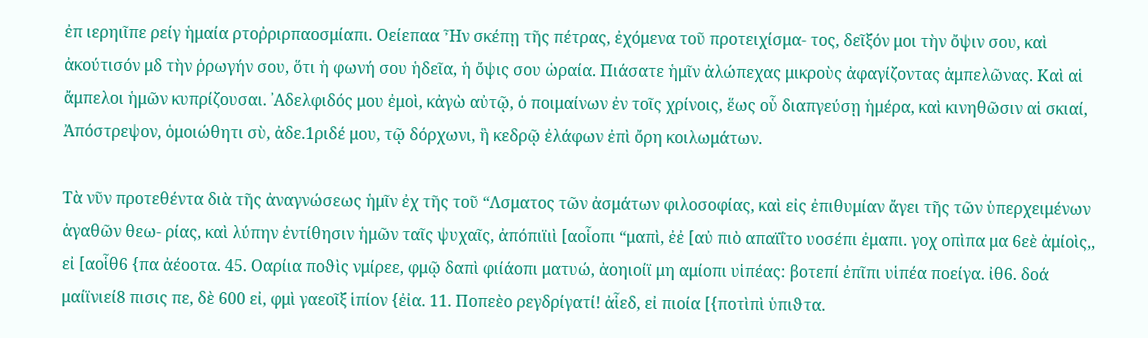ἐπ ιερηιῖπε ρείγ ἡμαία ρτοῤριρπαοσμίαπι. Οείεπαα Ἦν σκέπῃ τῆς πέτρας, ἐχόμενα τοῦ προτειχίσμα- τος, δεῖξόν μοι τὴν ὄψιν σου, καὶ ἀκούτισόν μδ τὴν ῥρωγήν σου, ὅτι ἡ φωνή σου ἡδεῖα, ἡ ὄψις σου ὡραία. Πιάσατε ἡμῖν ἀλώπεχας μικροὺς ἀφαγίζοντας ἀμπελῶνας. Καὶ αἱ ἄμπελοι ἡμῶν κυπρίζουσαι. ᾿Αδελφιδός μου ἐμοὶ, κἀγὼ αὐτῷ, ὁ ποιμαίνων ἐν τοῖς χρίνοις, ἕως οὗ διαπγεύσῃ ἡμέρα, καὶ κινηθῶσιν αἱ σκιαί, Ἀπόστρεψον, ὁμοιώθητι σὺ, ἀδε.1ριδέ μου, τῷ δόρχωνι, ἣ κεδρῷ ἐλάφων ἐπὶ ὄρη κοιλωμάτων.

Τὰ νῦν προτεθέντα διὰ τῆς ἀναγνώσεως ἡμῖν ἐχ τῆς τοῦ “Λσματος τῶν ἀσμάτων φιλοσοφίας, καὶ εἰς ἐπιθυμίαν ἄγει τῆς τῶν ὑπερχειμένων ἀγαθῶν θεω- ρίας, καὶ λύπην ἐντίθησιν ἡμῶν ταῖς ψυχαῖς, ἀπόπιϊιὶ [αοἷοπι “μαπὶ, ἐἐ [αὐ πιὸ απαϊΐτο υοσέπι ἐμαπι. γοχ οπὶπα μα 6εὲ ἀμίοὶς,, εἰ [αοἷθ6 {πα ἀέοοτα. 45. Οαρίια ποϑὶς νμίρεε, φμῷ δαπὶ φιίάοπι ματυώ, ἀοηιοίϊ μη αμίοπι υἱπέας: βοτεπί ἐπῖπι υἱπέα ποείγα. ἰθ6. δοά μαίϊνιεί8 πισις πε, δὲ 600 εἰ, φμὶ γαεοῖξ ἱπίον {ἐἰα. 11. Ποπεὲο ρεγδρίγατί! ἀἷεδ, εἰ πιοία [{ποτὶπὶ ὑπιϑτα.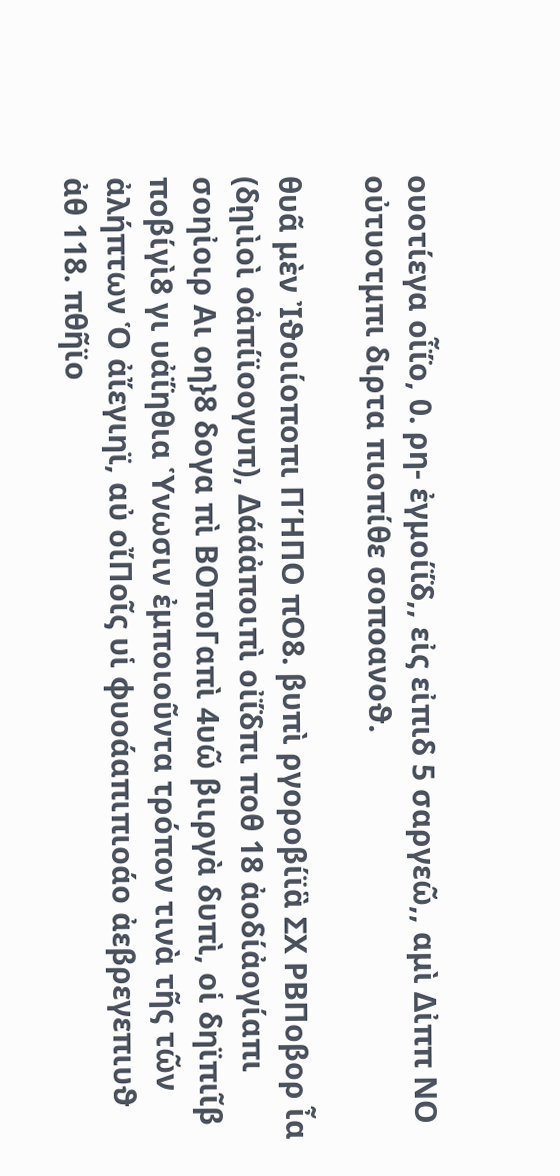ουοτίεγα οἷΐο, 0. ρη- ἐγμοίΐδ,, εἰς εἰπιδ 5 σαργεῶ,, αμὶ Δἰππ ΝΟ οὐτυοτμπι διρτα πιοπίθε σοποανοϑ.

θυᾶ μὲν Ἰϑοιίοποπι ΠΉΠΟ πΟ8. βυπὶ ργοροβίϊἃ ΣΧ ΡΒΠοβορ ἶα (δῃιὶοὶ οἀπίϊοογυπ), Δάάἀποιπὶ οἰΐδπι ποθ 18 ἀοδίἀογίαπι σοηἰοιρ Αι οη}8 δογα πὶ ΒΟποΓαπὶ 4υῶ βιιργὰ δυπὶ, οἱ δηϊπιῖβ ποβίγὶ8 γι υἀΐηθια Ὑνωσιν ἐμποιοῦντα τρόπον τινὰ τῆς τῶν ἀλήπτων Ὁ ἀἴεγιηϊ, αὐ οἴΠοῖς υἱ φυοάαπιπιοάο ἀεβρεγεπιυϑ ἀθ 118. πθῆϊο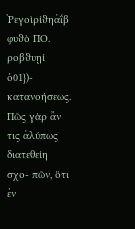Ῥεγοὶρίϑηἀΐβ φυϑὸ ΠΟ. ροβϑυῃί ὁ01})- κατανοήσεως. Πῶς γὰρ ἄν τις ἀλύπως διατεθείη σχο- πῶν, ὅτι ἐν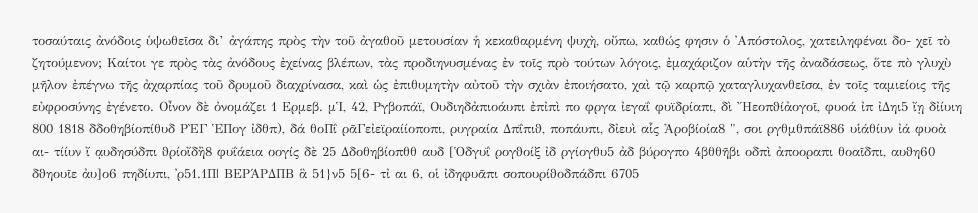τοσαύταις ἀνόδοις ὑψωθεῖσα δι’ ἀγάπης πρὸς τὴν τοῦ ἀγαθοῦ μετουσίαν ἡ κεκαθαρμένη ψυχὴ, οὔπω, καθώς φησιν ὁ ᾿Απόστολος, χατειληφέναι δο- χεῖ τὸ ζητούμενον; Καίτοι γε πρὸς τὰς ἀνόδους ἐχείνας βλέπων, τὰς προδιηνυσμένας ἐν τοῖς πρὸ τούτων λόγοις, ἐμαχάριζον αὑτὴν τῆς ἀναδάσεως, ὅτε πὸ γλυχὺ μῆλον ἐπέγνω τῆς ἀχαρπίας τοῦ δρυμοῦ διαχρίνασα, καὶ ὡς ἐπιθυμητὴν αὐτοῦ τὴν σχιὰν ἐποιήσατο, χαὶ τῷ καρπῷ χαταγλυχανθεῖσα, ἐν τοῖς ταμιείοις τῆς εὐφροσύνης ἐγένετο. Οἶνον δὲ ὀνομάζει 1 Ερμεβ. μἹ, 42, Ργβοπάϊ, Ουδιηδἀπιοάυπι ἐπἰπὶ πο φργα ἰεγαΐ φυϊδρίαπι, δὶ Ἤεοπϑίἀογοῖ, φυοά ἰπ ἰΔηι5 ἴῃ δἰίυιη 800 1818 δδοθηβίοπίθυδ ΡῈΓ ἙΠογ ἰδθπ), δά θοΠΐ ρᾶΓεἰεϊραίίοποπι, ρυγραία Δπΐπιϑ, ποπάυπι, δἰευὶ αἷς Ἀροβίοία8 ", σοι ργθμθπάϊ886 υἱάθίυν ἰά φυοὰ αι- τίίυν ἴ ᾳυδησύδπι ϑρίοἴδἢ8 φυΐάεια οογίς δὲ 25 Δδοθηβίοπθθ αυδ [Ὁδγυΐ ρογϑοίξ ἰδ ργίογθυ5 ἀδ βύρογπο 4βθθῆβι οδπὶ ἀποοραπι θοαῖδπι, αυϑη60 δϑηουῖε ἀυ]ο6 πηδίυπι, ᾿ρ51.1Π| ΒΕΡΆΡΔΠΒ ἃ 51}ν5 5[6- τἰ αι 6, οἱ ἰδηφυᾶπι σοπουρίϑοδπάδπι 6705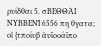ρυίδθαι 5. σΒΕΘΘΆΙ ΝΥΒΒΕΝΙ͂ 6556 πη θγατα; οἱ {τποίυβ ἀυϊοοάϊπο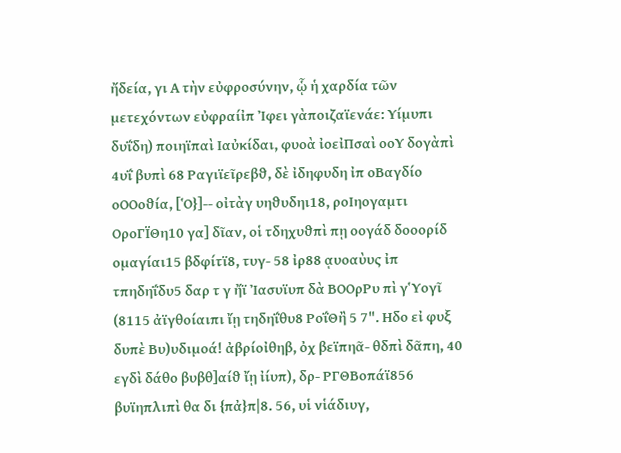ἤδεία, γι Α τὴν εὐφροσύνην, ᾧ ἡ χαρδία τῶν μετεχόντων εὐφραίἰπ Ἰφει γὰποιζαϊενάε: Υίμυπι δυΐδη) ποιηϊπαὶ Ιαὐκίδαι, φυοὰ ἰοεἰΠσαὶ οοΥ δογὰπὶ 4υΐ βυπὶ 68 Ραγιϊεῖρεβϑ, δὲ ἰδηφυδη ἰπ οΒαγδίο οΟΟοϑία, [Ὁ}]-- οἰτὰγ υηϑυδηι18, ροΙηογαμτι ΟροΓΪΘη10 γα] δῖαν, οἱ τδηχυϑπὶ πῃ οογάδ δοοορίδ ομαγίαι15 βδφίτϊ8, τυγ- 58 ἰρ88 ᾳυοαὺυς ἰπ τπηδηΐδυ5 δαρ τ γ ἤϊ Ἰασυϊυπ δὰ ΒΟΟρΡυ πὶ γὙογῖ (8115 ἀϊγθοίαιπι ἴῃ τηδηΐθυ8 ΡοΐΘἢ 5 7". Ηδο εἰ φυξ δυπὲ Βυ)υδιμοά! ἀβρίοἰθηβ, ὀχ βεϊπηᾶ- θδπὶ δᾶπη, 40 εγδὶ δάθο βυβθ]αίϑ ἴῃ ἰίυπ), δρ- ΡΓΘΒοπάϊ856 βυϊηπλιπὶ θα δι {πἀ}π|8. 56, υἱ νἱάδιυγ,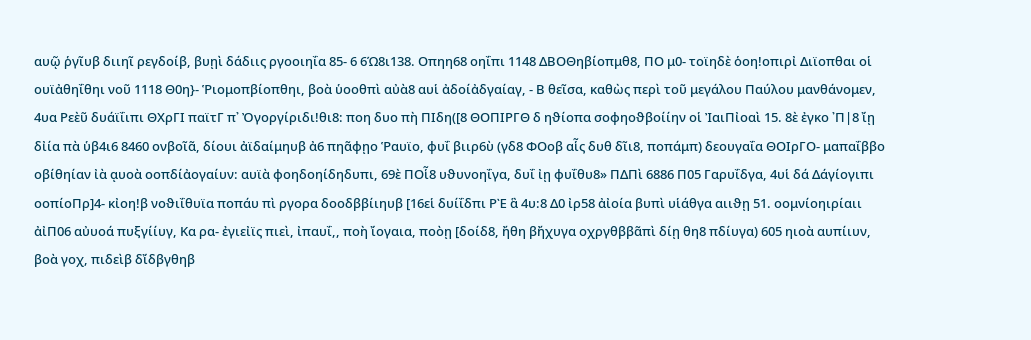αυῷ ῥγῖυβ διιηῖ ρεγδοίβ, βυῃὶ δάδιις ργοοιηΐα 85- 6 6Ώ8ι138. Οπηη68 οηΐπι 1148 ΔΒΟΘηβίοπμθ8, ΠΟ μ0- τοϊηδὲ ὁοη!οπιρἰ Διϊοπθαι οἱ ουϊἀθηΐθηι νοῦ 1118 Θ0η}- Ῥιομοπβίοπθηι, βοὰ ὑοοθπὶ αὐὰ8 αυἱ ἀδοίἀδγαίαγ, - Β θεῖσα, καθὼς περὶ τοῦ μεγάλου Παύλου μανθάνομεν, 4υα Ρεὲῦ δυάϊΐιπι ΘΧρΓΙ παϊτΓ π᾿ Ὀγοργίριδι!θι8: ποη δυο πὴ ΠΙδη([8 ΘΟΠΙΡΓΘ δ ηϑίοπα σοφηοϑβοίίην οἱ ἸαιΠἰοαὶ 15. 8ὲ ἐγκο ᾿Π|8 ἴῃ δἰία πὰ ὑβ4ι6 8460 ονβοῖᾶ, δίουι ἀϊδαίμηυβ ἀ6 πηᾶφῃο Ῥαυϊο, φυΐ βιιρ6ὺ (γδ8 ΦΟοβ αἷς δυθ δῖι8, ποπάμπ) δεουγαΐα ΘΟΙρΓΟ- μαπαΐββο οβίθηίαν ἰὰ ᾳυοὰ οοπδίἀογαίυν: αυϊὰ φοηδοηίδηδυπι, 69ὲ ΠΟἷ8 υϑυνοηΐγα, δυΐ ἰῃ φυΐθυ8» ΠΔΠὶ 6886 Π05 Γαρυΐδγα, 4υἱ δά Δάγίογιπι οοπίοΠρ]4- κἰοη!β νοϑιΐθυϊα ποπάυ πὶ ργορα δοοδββίιηυβ [16εἱ δυίΐδπι ΡῈ ἃ 4υ:8 Δ0 ἰρ58 ἀἰοία βυπὶ υἱάθγα αιιϑῃ 51. οομνίοηιρίαιι ἀἰΠ06 αὐυοά πυξγίίυγ, Κα ρα- ἐγιεἰϊς πιεὶ, ἰπαυΐ,, ποὴ ἴογαια, ποὸῃ [δοίδ8, ἤθη βἤχυγα οχργθββᾶπὶ δίῃ θη8 πδίυγα) 605 ηιοὰ αυπίιυν, βοὰ γοχ, πιδεὶβ δἴδβγθηβ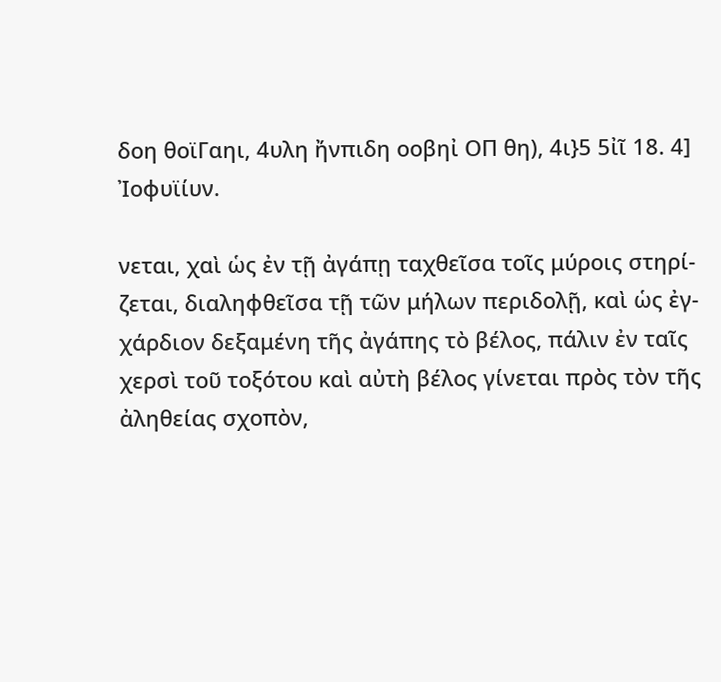δοη θοϊΓαηι, 4υλη ἤνπιδη οοβηἰ ΟΠ θη), 4ι}5 5ἰῖ 18. 4] Ἰοφυϊίυν.

νεται, χαὶ ὡς ἐν τῇ ἀγάπῃ ταχθεῖσα τοῖς μύροις στηρί- ζεται, διαληφθεῖσα τῇ τῶν μήλων περιδολῇ, καὶ ὡς ἐγ- χάρδιον δεξαμένη τῆς ἀγάπης τὸ βέλος, πάλιν ἐν ταῖς χερσὶ τοῦ τοξότου καὶ αὐτὴ βέλος γίνεται πρὸς τὸν τῆς ἀληθείας σχοπὸν,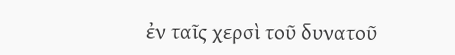ἐν ταῖς χερσὶ τοῦ δυνατοῦ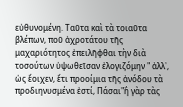εὐθυνομένη. Ταῦτα καὶ τὰ τοιαῦτα βλέπων, ποῦ ἀχροτάτου τῆς μαχαριότητος ἐπειλῆφθαι τὴν διὰ τοσούτων ὑψωθεῖσαν ἐλογιζόμην " ἀλλ᾽, ὡς ἔοιχεν, ἔτι προοίμια τῆς ἀνόδου τὰ προδιηνυσμένα ἐστί, Πάσαι"ἢ γὰρ τὰς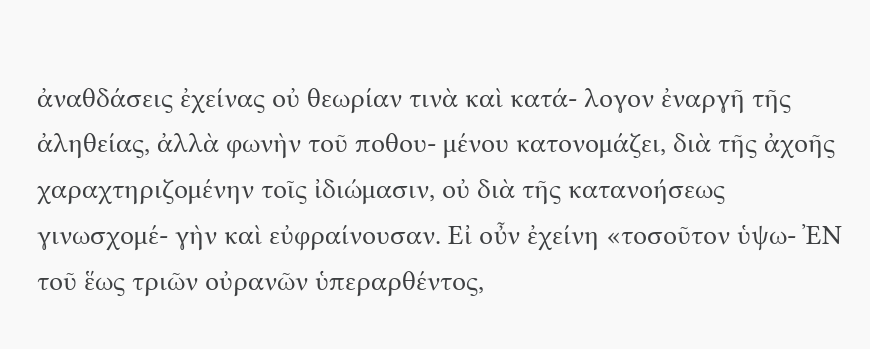ἀναθδάσεις ἐχείνας οὐ θεωρίαν τινὰ καὶ κατά- λογον ἐναργῆ τῆς ἀληθείας, ἀλλὰ φωνὴν τοῦ ποθου- μένου κατονομάζει, διὰ τῆς ἀχοῆς χαραχτηριζομένην τοῖς ἰδιώμασιν, οὐ διὰ τῆς κατανοήσεως γινωσχομέ- γὴν καὶ εὐφραίνουσαν. Εἰ οὖν ἐχείνη «τοσοῦτον ὑψω- ἘΝ τοῦ ἕως τριῶν οὐρανῶν ὑπεραρθέντος,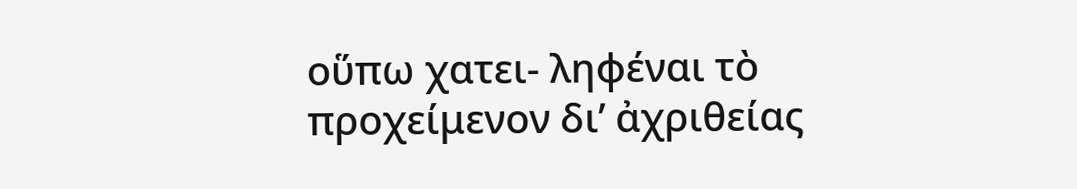οὕπω χατει- ληφέναι τὸ προχείμενον δι’ ἀχριθείας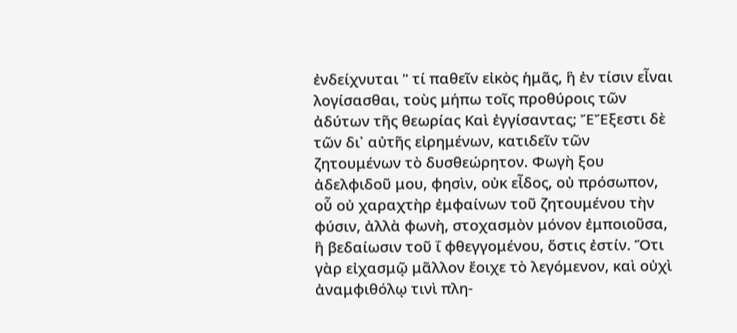ἐνδείχνυται " τί παθεῖν εἰκὸς ἡμᾶς, ἣ ἐν τίσιν εἶναι λογίσασθαι, τοὺς μήπω τοῖς προθύροις τῶν ἀδύτων τῆς θεωρίας Καὶ ἐγγίσαντας; ἜἜξεστι δὲ τῶν δι᾽ αὐτῆς εἰρημένων, κατιδεῖν τῶν ζητουμένων τὸ δυσθεώρητον. Φωγὴ ξου ἀδελφιδοῦ μου, φησὶν, οὐκ εἶδος, οὐ πρόσωπον, οὗ οὐ χαραχτὴρ ἐμφαίνων τοῦ ζητουμένου τὴν φύσιν, ἀλλὰ φωνὴ, στοχασμὸν μόνον ἐμποιοῦσα, ἣ βεδαίωσιν τοῦ ΐ φθεγγομένου, ὅστις ἐστίν. Ὅτι γὰρ εἰχασμῷ μᾶλλον ἔοιχε τὸ λεγόμενον, καὶ οὐχὶ ἀναμφιθόλῳ τινὶ πλη-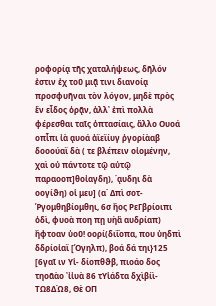ροφορίᾳ τῆς χαταλήψεως, δῆλόν ἐστιν ἐχ τοῦ μιᾷ τινι διανοίᾳ προσφυῆναι τὸν λόγον, μηδὲ πρὸς ἕν εἶδος ὁρᾷν, ἀλλ᾽ ἐπὶ πολλὰ φέρεσθαι ταῖς ὁπτασίαις, ἄλλο Ουοά οπἷπι ἰὰ ᾳυοά ἀϊεϊίυγ ῥγορίὰαβ δοοούαϊ δὰ ( τε βλέπειν οἰομένην, χαὶ οὐ πάντοτε τῷ αὐτῷ παραοοπ]θοἰαγδη), ΄ᾳυδηι δὰ οογίϑη) οἱ μευ] (α΄ Δπὶ σοτ- Ῥγομθηβίομθηι, 6σ ἢος ΡεΓβρίοιπι ὁδὶ, φυοὰ ποη πῃ υὴἃ αυδρίαπ) ἢφτοαν ὑοῦ! οορί(διΐοπα, που ὑηδπὶ δδρίοἰαϊ [Ὁγηλπ), βοά δά τηι}125 [6γαῖ ιν Υἱ- δίοπθϑβ, πιοάο δος τηοᾶὰο ᾿ἰἰυὰ 86 τΥἱάδτα δχὶβίὶ- ΤΩ8ΔΏ8, Θὲ ΟΠ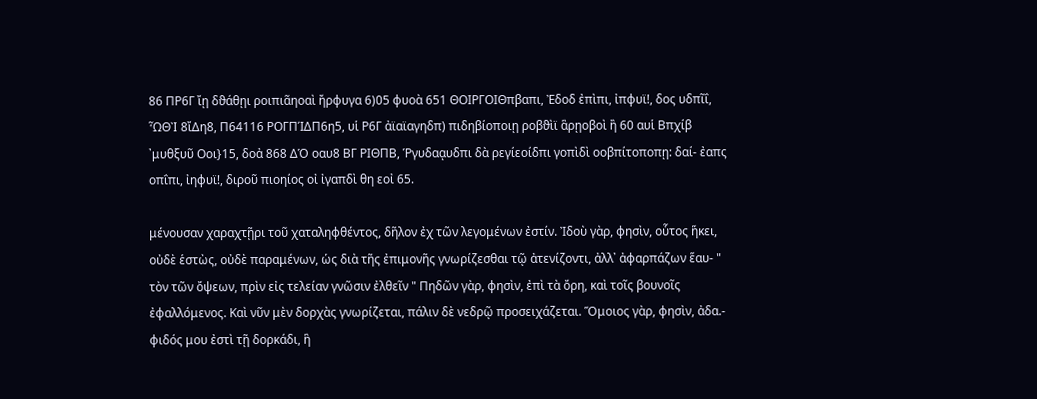86 ΠΡ6Γ ἴῃ δϑάθῃι ροιπιᾶηοαὶ ἤρφυγα 6)05 φυοὰ 651 ΘΟΙΡΓΟΙΘπβαπι, Ἐδοδ ἐπὶπι, ἰπφυϊ!, δος υδπῖΐ, ὯΘῚ 8ἴΔη8, Π64116 ΡΟΓΠΊΔΠ6η5, υἱ Ρ6Γ ἀϊαϊαγηδπ) πιδηβίοποιῃ ροβϑὶϊ ἃρῃοβοὶ ἢ 60 αυἱ Βπχίβ ᾿μυθξυῦ Οοι}15, δοἀ 868 ΔὉ οαυ8 ΒΓ ΡΙΘΠΒ, Ῥγυδαᾳυδπι δὰ ρεγίεοίδπι γοπὶδὶ οοβπίτοποπῃ: δαί- ἐαπς οπΐπι, ἰηφυϊ!, διροῦ πιοηίος οἰ ἰγαπδὶ θη εοἰ 65.

μένουσαν χαραχτῇρι τοῦ χαταληφθέντος, δῆλον ἐχ τῶν λεγομένων ἐστίν. Ἰδοὺ γὰρ, φησὶν, οὗτος ἥκει, οὐδὲ ἑστὼς, οὐδὲ παραμένων, ὡς διὰ τῆς ἐπιμονῆς γνωρίζεσθαι τῷ ἀτενίζοντι, ἀλλ᾽ ἀφαρπάζων ἕαυ- " τὸν τῶν ὄψεων, πρὶν εἰς τελείαν γνῶσιν ἐλθεῖν " Πηδῶν γὰρ, φησὶν, ἐπὶ τὰ ὄρη, καὶ τοῖς βουνοῖς ἐφαλλόμενος. Καὶ νῦν μὲν δορχὰς γνωρίζεται, πάλιν δὲ νεδρῷ προσειχάζεται. Ὅμοιος γὰρ, φησὶν, ἀδα.- φιδός μου ἐστὶ τῇ δορκάδι, ἣ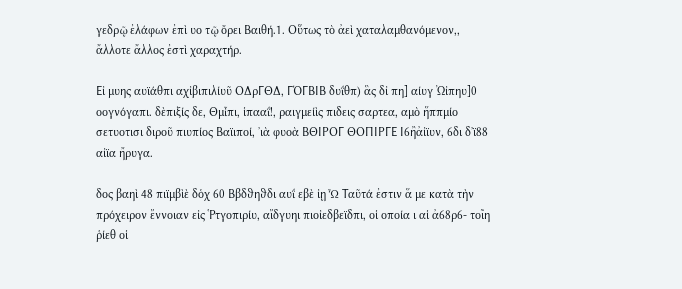γεδρῷ ἐλάφων ἐπὶ υο τῷ ὄρει Βαιθή.1. Οὕτως τὸ ἀεὶ χαταλαμθανόμενον,, ἄλλοτε ἄλλος ἐστὶ χαραχτήρ.

Εἰ μυης αυϊάθπι αχἰβιπιλίυῦ ΟΔρΓΘΔ, ΓΌΓΒΙΒ δυΐθπ) ἃς δἰ πη] αίυγ Ὠἰπηυ]0 οογνόγαπι. δὲπιξίς δε, Θμἶπι, ἱπααΐ!, ραιγμείὶς πιδεις σαρτεα, αμὸ ἥππμίο σετυοτισι διροῦ πιυπίος Βαϊιποί, ᾿ιὰ φυοὰ ΒΘΙΡΟΓ ΘΟΠΙΡΓΕ Ι6ἢἀἰϊυν, 6δι δ᾽ϊ88 αἰϊα ἤρυγα.

δος βαηὶ 48 πιϊμβὶὲ δὁχ 60 Ββδϑηϑδι αυΐ εβὲ ἰῃ Ὦ Ταῦτά ἐστιν ἅ με κατὰ τὴν πρόχειρον ἔννοιαν εἰς Ῥτγοπιρίυ, αἴδγυηι πιοἰεδβεϊδπι, οἱ οποία ι αἱ ἀ68ρ6- τοῖη ῥίεθ οἱ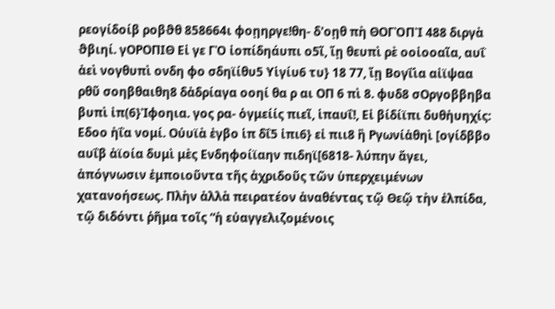ρεογίδοίβ ροβϑθ 858664ι φοῃηργε!θη- δ'οῃθ πὴ ΘΟΓῸΠῚ 488 διργὰ ϑβιηί. γΟΡΟΠΙΘ Εἰ γε ΓῸ ἰοπίδηάυπι ο5ῖ, ἴῃ θευπὶ ρὲ οοἰοοαῖα, αυΐ ἀεὶ νογθυπὶ ονδη φο σδηϊίθυ5 Υἱγίυ6 τυ} 18 77, ἴῃ Βογΐὶα αἰϊψαα ρθῦ σοηβθαιθη8 δἀδρίαγα οοηί θα ρ αι ΟΠ 6 πὶ 8. φυδ8 σΟργοββηβα βυπὶ ἰπ(6}Ἰφοηια. γος ρα- ὁγμείίς πιεῖ, ἱπαυΐ!, Εἰ βίδίϊπι δυθἠυηχίς: Εδοο ἠΐα νομί. Οὐυϊὰ ἐγβο ἱπ δΐ5 ἰπι6} εἰ πιι8 ἢ Ργωνίἀθηὶ [ογίδββο αυΐβ ἀϊοία δυμὶ μὲς Ενδηφοίϊαην πιδηϊ[6818- λύπην ἄγει, ἀπόγνωσιν ἐμποιοῦντα τῆς ἀχριδοῦς τῶν ὑπερχειμένων χατανοήσεως. Πλὴν ἀλλὰ πειρατέον ἀναθέντας τῷ Θεῷ τὴν ἐλπίδα, τῷ διδόντι ῥῆμα τοῖς “ἡ εὐαγγελιζομένοις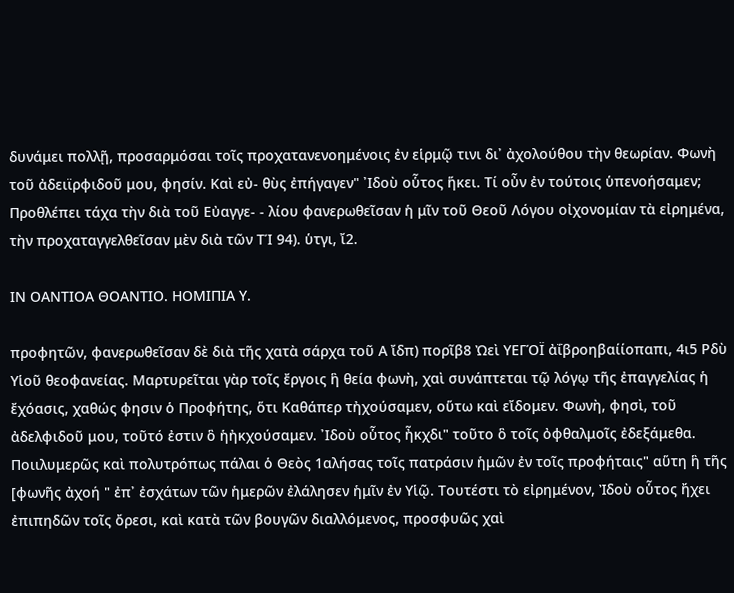δυνάμει πολλῇ, προσαρμόσαι τοῖς προχατανενοημένοις ἐν εἱρμῷ τινι δι᾽ ἀχολούθου τὴν θεωρίαν. Φωνὴ τοῦ ἀδειϊρφιδοῦ μου, φησίν. Καὶ εὐ- θὺς ἐπήγαγεν" ᾿Ιδοὺ οὗτος ἥκει. Τί οὖν ἐν τούτοις ὑπενοήσαμεν; Προθλέπει τάχα τὴν διὰ τοῦ Εὐαγγε- - λίου φανερωθεῖσαν ἡ μῖν τοῦ Θεοῦ Λόγου οἰχονομίαν τὰ εἰρημένα, τὴν προχαταγγελθεῖσαν μὲν διὰ τῶν ΤΊ 94). ὑτγι, ἴ2.

ΙΝ ΟΑΝΤΙΟΑ ΘΟΑΝΤΙΟ. ΗΟΜΙΠΙΑ Υ.

προφητῶν, φανερωθεῖσαν δὲ διὰ τῆς χατὰ σάρχα τοῦ Α ἴδπ) πορῖβ8 Ὠεὶ ΥΕΓΌΪ ἀΐβροηβαίίοπαπι, 4ι5 Ρδὺ Υἱοῦ θεοφανείας. Μαρτυρεῖται γὰρ τοῖς ἔργοις ἣ θεία φωνὴ, χαὶ συνάπτεται τῷ λόγῳ τῆς ἐπαγγελίας ἡ ἔχόασις, χαθώς φησιν ὁ Προφήτης, ὅτι Καθάπερ τἠχούσαμεν, οὕτω καὶ εἴδομεν. Φωνὴ, φησὶ, τοῦ ἀδελφιδοῦ μου, τοῦτό ἐστιν ὃ ἡἠκχούσαμεν. ᾿Ιδοὺ οὗτος ἦκχδι" τοῦτο ὃ τοῖς ὀφθαλμοῖς ἐδεξάμεθα. Ποιιλυμερῶς καὶ πολυτρόπως πάλαι ὁ Θεὸς 1αλήσας τοῖς πατράσιν ἡμῶν ἐν τοῖς προφήταις" αὕτη ἣ τῆς [φωνῆς ἀχοή " ἐπ᾽ ἐσχάτων τῶν ἡμερῶν ἐλάλησεν ἡμῖν ἐν Υἱῷ. Τουτέστι τὸ εἰρημένον, Ἰδοὺ οὗτος ἤχει ἐπιπηδῶν τοῖς ὄρεσι, καὶ κατὰ τῶν βουγῶν διαλλόμενος, προσφυῶς χαὶ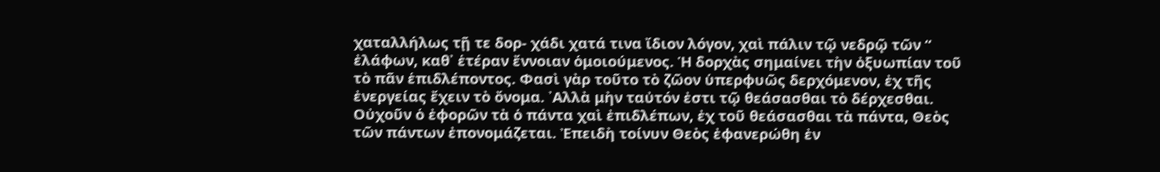χαταλλήλως τῇ τε δορ- χάδι χατά τινα ἴδιον λόγον, χαὶ πάλιν τῷ νεδρῷ τῶν “ ἐλάφων, καθ᾽ ἑτέραν ἔννοιαν ὁμοιούμενος. Ἡ δορχὰς σημαίνει τὴν ὀξυωπίαν τοῦ τὸ πᾶν ἑπιδλέποντος. Φασὶ γὰρ τοῦτο τὸ ζῶον ὑπερφυῶς δερχόμενον, ἐχ τῆς ἐνεργείας ἔχειν τὸ ὄνομα. ᾿Αλλὰ μὴν ταὐτόν ἐστι τῷ θεάσασθαι τὸ δέρχεσθαι. Οὐχοῦν ὁ ἐφορῶν τὰ ὁ πάντα χαὶ ἐπιδλέπων, ἐχ τοῦ θεάσασθαι τὰ πάντα, Θεὸς τῶν πάντων ἐπονομάζεται. Ἐπειδὴ τοίνυν Θεὸς ἐφανερώθη ἐν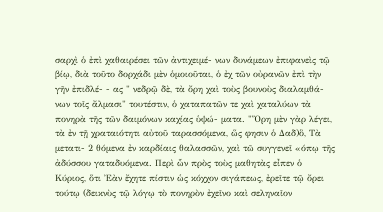σαρχὶ ὁ ἐπὶ χαθαιρέσει τῶν ἀντιχειμέ- νων δυνάμεων ἐπιφανεὶς τῷ βίῳ, διὰ τοῦτο δορχάδι μὲν ὁμοιοῦται, ὁ ἐχ τῶν οὐρανῶν ἐπὶ τὴν γῆν ἐπιδλέ- - ας " νεδρῷ δὲ, τὰ ὄρη χαὶ τοὺς βουνοὺς διαλαμθά- νων τοῖς ἄλμασι" τουτέστιν, ὁ χαταπατῶν τε χαὶ χαταλύων τὰ πονηρὰ τῆς τῶν δαιμόνων καχίας ὑψώ- ματα. "Ὅρη μὲν γὰρ λέγει, τὰ ἐν τῇ χραταιότητι αὐτοῦ ταρασσόμενα, ὥς φησιν ὁ Δαδ)ὃ, Τὰ μετατι- 2 θόμενα ἐν καρδίαις θαλασσῶν, χαὶ τῶ συγγενεῖ «όπῳ τῆς ἀδύσσου γαταδυόμενα. Περὶ ὧν πρὸς τοὺς μαθητὰς εἶπεν ὁ Κύριος, ὅτι Ἐὰν ἔχητε πίστιν ὡς κόχχον σιγάπεως, ἐρεῖτε τῷ ὄρει τούτῳ (δεικνὺς τῷ λόγῳ τὸ πονηρὸν ἐχεῖνο καὶ σεληναῖον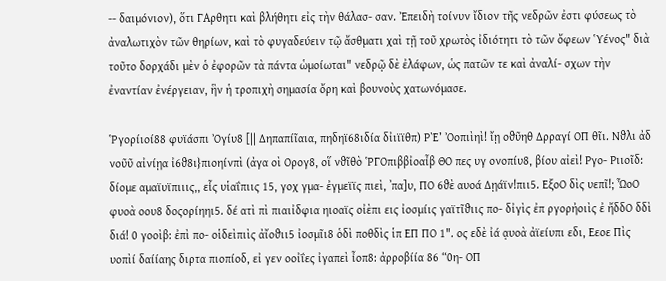-- δαιμόνιον), ὅτι ΓΑρθητι καὶ βλήθητι εἰς τὴν θάλασ- σαν. Ἐπειδὴ τοίνυν ἴδιον τῆς νεδρῶν ἐστι φύσεως τὸ ἀναλωτιχὸν τῶν θηρίων, καὶ τὸ φυγαδεύειν τῷ ἄσθματι χαὶ τῇ τοῦ χρωτὸς ἰδιότητι τὸ τῶν ὄφεων Ὑένος" διὰ τοῦτο δορχάδι μὲν ὁ ἐφορῶν τὰ πάντα ὡμοίωται" νεδρῷ δὲ ἐλάφων, ὡς πατῶν τε καὶ ἀναλί- σχων τὴν ἐναντίαν ἐνέργειαν, ἣν ἡ τροπιχὴ σημασία ὄρη καὶ βουνοὺς χατωνόμασε.

Ῥγορίιοί88 φυϊάσπι Ὀγίυ8 [|| Δηπαπίῖαια, πηδηϊ68ιδία δἰιϊϊθπ) ΡῈ’ Ὀοπιὶηὶ! ἴῃ οϑῦηθ Δρραγί ΟΠ θῖι. Νϑλι ἀδ νοῦῦ αἰνίῃα ἰ6ϑ8ι}πιοηίνπὶ (ἀγα οὶ Ορογ8, οἵ νϑῖθὸ ῬΓΟπιββἰοαἶβ ΘΟ πες υγ ονοπίυ8, βίου αἰεὶ! Ργο- Ριιοῖδ: δίομε αμαϊυϊπιιις,, εἷς υἱαΐπιις 15, γοχ γμα- ἐγμεϊϊς πιεὶ, ᾿πα]υ, ΠΟ 6ϑὲ αυοά Δῃάϊν!πιι5. ΕξοΟ δὶς υεπῖ!; ὮοΟ φυοὰ οου8 δοςορίηηι5. δέ ατὶ πὶ πιαιἰδφια ηιοαϊς οἰὲπι εις ἰοσμίις γαϊτῖϑιις πο- δἰγὶς ἐπ ργορἠοιὶς ἐ ἤδδΟ δδὶ διά! 0 γοοὶβ: ἐπὶ πο- οἱδεὶπιὶς ἀἴοϑιι5 ἰοσμῖι8 ὁδὶ ποθδὶς ἱπ ΕΠ ΠΟ 1". ος εδὲ ἰά ᾳυοὰ ἀϊείυπι εδι, Εεοε Πὶς υοπὶί δαίίαης διρτα πιοπίοδ, εἰ γεν οοἰΐες ἰγαπεὶ ἶοπ8: ἀρροβίία 86 “0η- ΟΠ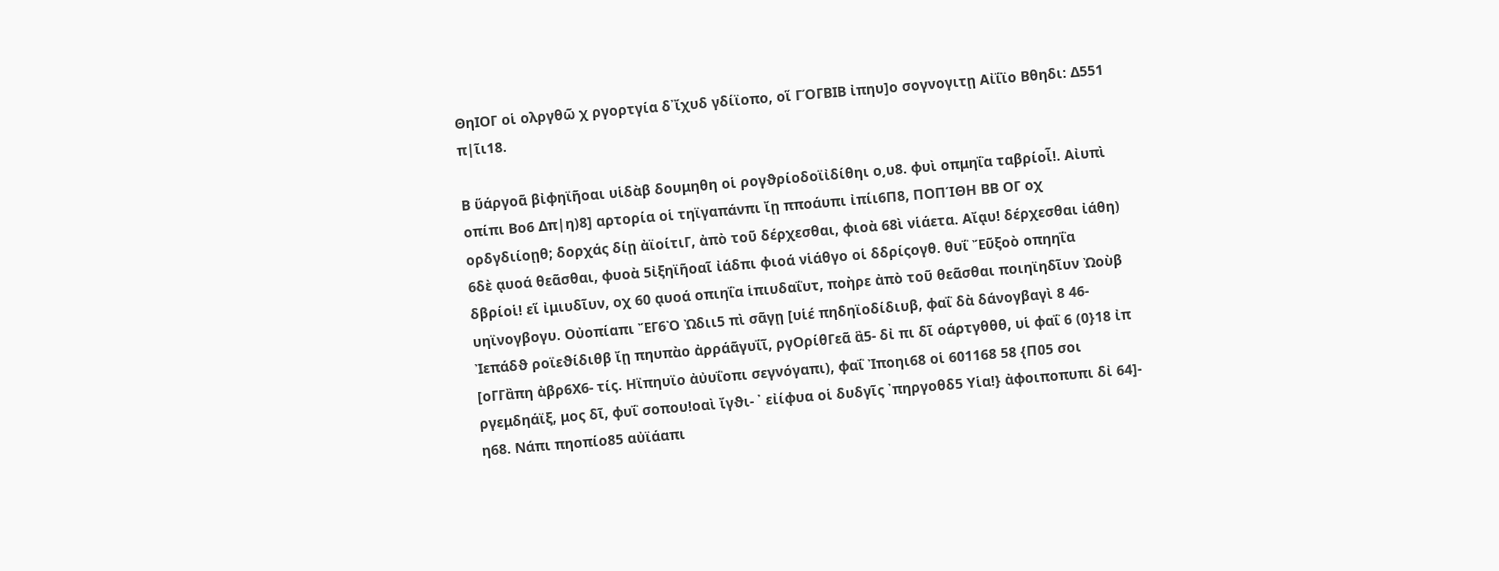ΘηΙΟΓ οἱ ολργθῶ χ ργορτγία δ᾽ἴχυδ γδίϊοπο, οἵ ΓΌΓΒΙΒ ἰπηυ]ο σογνογιτῃ Αἰΐϊο Βθηδι: Δ551 π|ῖι18.

Β ὕάργοᾶ βἰφηϊῆοαι υἱδὰβ δουμηθη οἱ ρογϑρίοδοϊἰδίθηι ο͵υ8. φυὶ οπμηΐα ταβρίοἶ!. Αἰυπὶ οπίπι Βο6 Δπ|η)8] αρτορία οἱ τηϊγαπάνπι ἴῃ πποάυπι ἰπίι6Π8, ΠΟΠΊΘΗ ΒΒ ΟΓ οχ ορδγδιίοῃθ; δορχάς δίῃ ἀϊοίτιΓ, ἀπὸ τοῦ δέρχεσθαι, φιοὰ 68ὶ νἱάετα. Αἴᾳυ! δέρχεσθαι ἰάθη) 6δὲ ᾳυοά θεᾶσθαι, φυοὰ 5ἰξηϊῆοαῖ ἰάδπι φιοά νἱάθγο οἱ δδρίςογθ. θυΐ Ἔῦξοὸ οπηηΐα δβρίοἱ! εἵ ἰμιυδῖυν, οχ 60 ᾳυοά οπιηΐα ἱπιυδαΐυτ, ποὴρε ἀπὸ τοῦ θεᾶσθαι ποιηϊηδῖυν Ὠοὺβ υηϊνογβογυ. Οὐοπίαπι ἜΓ6Ὸ Ὠδιι5 πὶ σᾶγῃ [υἱέ πηδηϊοδίδιυβ, φαΐ δὰ δάνογβαγὶ 8 46- Ἰεπάδϑ ροϊεϑίδιθβ ἴῃ πηυπὰο ἀρράᾶγυΐῖ, ργΟρίθΓεᾶ ἃ5- δἰ πι δῖ οάρτγθθθ, υἱ φαΐ 6 (0}18 ἰπ [οΓΓἂπη ἀβρ6Χ6- τίς. Ηϊπηυϊο ἀὐυΐοπι σεγνόγαπι), φαΐ Ἰποηι68 οἱ 601168 58 {Π05 σοι ργεμδηάϊξ, μος δῖ, φυΐ σοπου!οαὶ ἴγϑι- ᾿ εἰίφυα οἱ δυδγῖς ᾿πηργοθδ5 Υἱα!} ἀφοιποπυπι δἰ 64]- η68. Νάπι πηοπίο85 αὐϊάαπι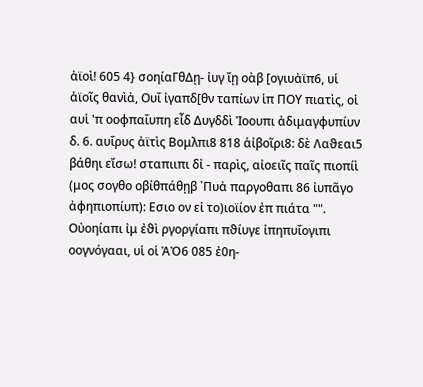ἀϊοὶ! 605 4} σοηίαΓθΔῃ- ἰυγ ἴῃ οὰβ [ογιυἀϊπ6, υἱ ἀϊοῖς θανὶἀ, Ουΐ ἰγαπδ[θν ταπίων ἱπ ΠΟΥ πιατὶς, οἱ αυἱ 'π οοφπαΐυπη εἶδ Δυγδδὶ Ἰοουπι ἀδιμαγφυπίυν δ. 6. αυΐρυς ἀϊτὶς Βομλπι8 818 ἀἰβοῖρι8: δὲ Λαϑεαι5 βάθηι εἴσω! σταπιιπι δἰ - παρὶς, αἰοειῖς παῖς πιοπίὶ (μος σογθο οβίθπάθῃβ ᾿Πυἀ παργοθαπι 86 ἰυπᾶγο ἀφηπιοπίυπ): Εσιο ον εἰ το)ιοϊίον ἐπ πιάτα "". Οὐοηίαπι ἰμ ἐϑὶ ργοργίαπι πϑίυγε ἰπηπυΐογιπι οογνόγααι, υἱ οἱ ἈὈ6 085 ἐ0η-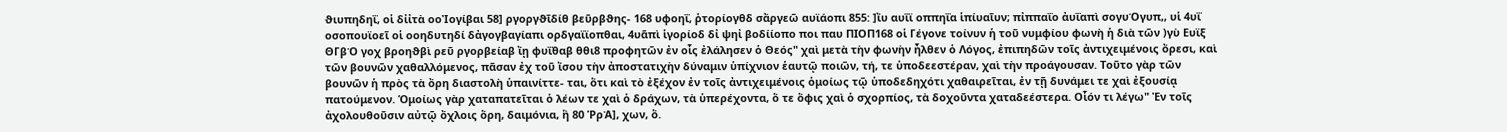ϑιυπηδηΐ, οἱ δἰἰτὰ οοἸογίβαι 58] ργοργϑῖδίθ βεῦρβϑης- 168 υφοηΐ, ῥτορίογθδ σἄργεῶ αυϊάοπι 855: ]ἴυ αυΐϊ οππηΐα ἱπίυαῖυν; πἰππαΐο ἀυΐαπὶ σογυΌγυπ,, υἱ 4υΐ οσοπουϊοεῖ οἱ οοηδυτηδί δἀγογβαγίαπι ορδγαϊϊοπθαι, 4υᾶπὶ ἱγορίοδ δἰ ψηἰ βοδίίοπο ποι παυ ΠΙΟΠ168 οἱ Γέγονε τοίνυν ἡ τοῦ νυμφίου φωνὴ ἡ διὰ τῶν )γὺ Ευϊξ ΘΓβῸ γοχ βροηϑβὶ ρεῦ ργορβείαβ ἴῃ φυΐθαβ θθι8 προφητῶν ἐν οἷς ἐλάλησεν ὁ Θεός" χαὶ μετὰ τὴν φωνὴν ἦλθεν ὁ Λόγος, ἐπιπηδῶν τοῖς ἀντιχειμένοις ὄρεσι, καὶ τῶν βουνῶν χαθαλλόμενος, πᾶσαν ἐχ τοῦ ἴσου τὴν ἀποστατιχὴν δύναμιν ὑπίχνιον ἑαυτῷ ποιῶν, τή, τε ὑποδεεστέραν, χαὶ τὴν προάγουσαν. Τοῦτο γὰρ τῶν βουνῶν ἡ πρὸς τὰ ὄρη διαστολὴ ὑπαινίττε- ται, ὅτι καὶ τὸ ἐξέχον ἐν τοῖς ἀντιχειμένοις ὁμοίως τῷ ὑποδεδηχότι χαθαιρεῖται, ἐν τῇ δυνάμει τε χαὶ ἐξουσίᾳ πατούμενον. Ὁμοίως γὰρ χαταπατεῖται ὁ λέων τε χαὶ ὁ δράχων, τὰ ὑπερέχοντα, ὅ τε ὅφις χαὶ ὁ σχορπίος, τὰ δοχοῦντα χαταδεέστερα. Οἷόν τι λέγω" Ἐν τοῖς ἀχολουθοῦσιν αὐτῷ ὄχλοις ὅρη, δαιμόνια, ἣ 80 ῬρᾺ], χων, ὅ.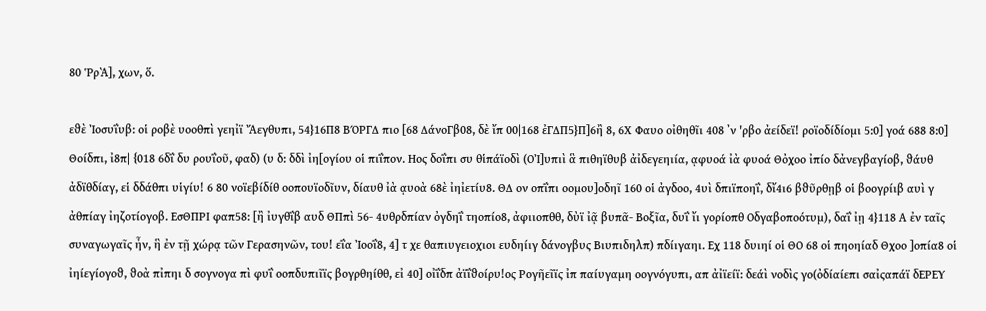80 ῬρᾺ], χων, ὅ.

εϑὲ Ἰοσυΐυβ: οἱ ροβὲ υοοθπὶ γεηἰϊ Ἄεγθυπι, 54}16Π8 ΒΌΡΓΔ πιο [68 ΔάνοΓβ08, δὲ ἴπ 00|168 ἐΓΔΠ5}Π]6ἢ 8, 6Χ Φαυο οἰθηθῖι 408 ᾽ν 'ρβο ἀείδεϊ! ροϊοδίδίομι 5:0] γοά 688 8:0] Θοίδπι, ἰ8π| {018 6δΐ δυ ρουΐοῦ, φαδ) (υ δ: δδὶ ἰη[ογίου οἱ πιΐπον. Ηος δοΐπι συ θἱπάϊοδὶ (ΟἸ]υπιὶ ἃ πιθηϊθυβ ἀἰδεγεηιία, ᾳφυοά ἰὰ φυοά Θὀχοο ἰπίο δἀνεγβαγίοβ, ϑάυθ ἀδϊθδίαγ, εἱ δδάθπι υἱγίυ! 6 80 νοϊεβίδίθ οοπουϊοδῖυν, δίαυθ ἰὰ ᾳυοὰ 68ὲ ἰηἰετίυ8. ΘΔ ον οπΐπι οομου]οδηῖ 160 οἱ ἀγδοο, 4υὶ δπιϊποηΐ, δἴ4ι6 βϑῦρθῃβ οἱ βοογρίιβ αυὶ γ ἀθπίαγ ἰηζοτίογοβ. ΕσΘΠΡΙ φαπ58: [ἢ ἰυγθΐβ αυδ ΘΠπὶ 56- 4υθρδπίαν ὀγδηΐ τηοπίο8, ἀφιιοπθθ, δὺϊ ἰᾷ βυπᾶ- Βοξῖα, δυΐ ἴι γορίοπθ Οδγαβοποότυμ), δαΐ ἰῃ 4}118 Α ἐν ταῖς συναγωγαῖς ἦν, ἣ ἐν τῇ χώρᾳ τῶν Γερασηνῶν, του! εΐα Ἰοοΐ8, 4] τ χε θαπιυγειοχιοι ευδηίιγ δάνογβυς Βιυπιδηλπ) πδίιγαηι. Εχ 118 δυιηί οἱ ΘΟ 68 οἱ πηοηίαδ Θχοο ]οπία8 οἱ ἰηίεγίογοϑ, ϑοὰ πἰπηι δ σογνογα πὶ φυΐ οοπδυπιῖϊς βογρθηίθθ, εἰ 40] οἰΐδπ ἀϊΐϑοίρυ!ος Ρογῆεῖϊς ἰπ παίυγαμη οογνόγυπι, απ ἀἰϊείϊ: δεάὶ νοδὶς γο(ὀδίαίεπι σαἰςαπάϊ δΕΡΕΥ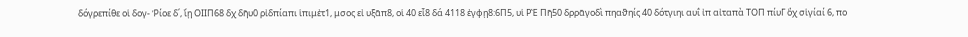δόγρεπίθε οἱ δογ- Ῥίοε δ΄, ἴῃ ΟΙΙΠ68 δχ δῆυ0 ρἰδπίαπι ἱπιμἐτ1, μσος εἰ υξᾶπ8, οἱ 40 εἷ8 δά 4118 ἐγφῃ8:6Π5, υἱ ΡῈ Πῆ50 δρρᾶγοδὶ πηαϑηίς 40 δότγιηι αυΐ ἰπ αἰταπὰ ΤΟΠ πίυΓ ὃχ σἱγίαί 6, πο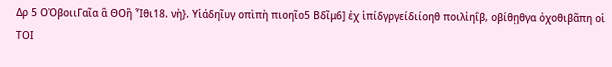Δρ 5 ΟὈβοιιΓαῖα ἃ ΘΟἢ Ἶθι18. νὴ}. Υἱάδηῖυγ οπὶπὴ πιοηῖο5 Βδῖμ6] ἐχ ἱπίδγργείδιίοηθ ποιλἰηΐβ, οβίθῃθγα ὀχοθιβᾶπη οἱ ΤΟΙ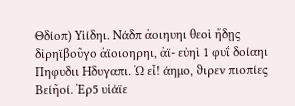Θδίοπ) Υἱίδηι. Νάδπ ἀοιηυηι θεοὶ ἤδῃς δἰρηϊβοῦγο ἀϊοιοηρηι, ἀϊ- εὐηὶ 1 φυΐ δοίαηι Πηφυδιι Ηδυγαπι. Ὠ εἶ! άημο, ϑιρεν πιοπίες Βείῆοί. Ἐρ5 υἱάϊε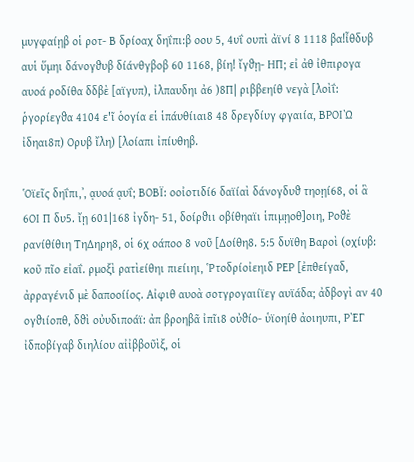μυγφαίῃβ οἱ ροτ- Β δρίοαχ δηΐπι:β οου 5, 4υΐ ουπὶ ἀϊνί 8 1118 βα!ἶθδυβ αυἱ ὕμηι δάνογϑυβ δίάνθγβοβ 60 1168, βίη! ἴγϑῃ- ΗΠ; εἰ ἀθ ἰθπιρογα αυοά ροδίθα δδβὲ [αϊγυπ), ἰλπαυδηι ἀ6 )8Π| ριββεηίθ νεγὰ [λοὶΐ: ῥγορίεγϑα 4104 ε'ῖ ὁογία εἱ ἱπάυθίιαι8 48 δρεγδίυγ φγαιία, ΒΡΟΙῺ ἰδηαι8π) Ορυβ ἴλη) [λοίαπι ἰπίυθηβ.

Ὁϊεῖς δηΐπι,᾿, ᾳυοά ᾳυΐ; ΒΟΒΪ: οοἰοτιδί6 δαϊίαὶ δάνογδυϑ τηοῃί68, οἱ ἃ 6ΟΙ Π δυ5. ἴῃ 601|168 ἰγδη- 51, δοίρϑιι οβίθηαϊι ἱπιμῃοθ]οιη, Ροϑὲ ρανίθίθιη ΤηΔηρη8, οἱ 6χ οάποο 8 νοῦ [Δοίθη8. 5:5 δυϊθη Βαροὶ (οχίυβ: κοῦ πῖο εἰαΐ. ρμοξὶ ρατὶείθηι πιείιηι, Ῥτοδρίοἰεηιδ ΡΕΡ [ἐπθείγαδ, ἀρραγένιδ μὲ δαποοίίος. Αἰφιθ αυοὰ σοτγρογαιίϊεγ αυϊάδα; ἀδβογὶ αν 40 ογϑιίοπθ, δϑὶ οὐυδιποάϊ: ἀπ βροηβᾶ ἰπῖι8 οὐϑίο- ὑϊοηίθ ἀοιηυπι, ΡῈΓ ἰδποβίγαβ διηλίου αἰἰββοῦὶξ, οἱ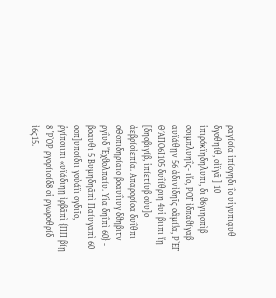ραγίοία ἱπίογηδι ΐο υἱγυπιᾳυθ δγοθηίθ, οἰϊγᾶ ] 10 ἱπιρόκϊηδηλυπι, δι ϑ6γιηοπὶβ σοιμπλυηΐς- ιἴο, ΡΟΓ ἰδπαϑίγαβ αυϊάθῃν 56 ἀδινἰδηῖς οἂμί!α, ΡῈΓ ΘΆΠΟ6Ι105 δυΐίθριη 4υἱ βιιπι ἴῃ [δηοβιγίβ, ἱπίετίυβ οὐυ]ο ἀεβρίοἰεπία. Απαρορίοα δυΐθπι οΘοπιδηρίαιο βοαυΐιυγ δϑηβιτν ργΐυδ Ἔχϑολπαίυ. Υἱα δηΐπὶ 60} - βοαυθι 5 Βυμηδηᾶπὶ Παίυγαπὶ 60 οοπ]υποίδιι γοὐάϊι ογδιῖο, ῥγίποιιπι «υϊάδιηῃ ἰρβᾶπὶ {ΠΠ βίῃ 8 ῬῸΡ ργορίιοίδ8 οἱ ργωροθρίδ ἰ6ς15.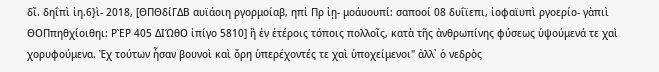δῖ. δηΐπὶ ἰη.6}ὶ- 2018, [ΘΠΘδίΓΔΒ αυϊάοιη ργορμοίαβ, ηπἰ Πρ ἰῃ- μοάυουπί: σαποοί 08 δυΐϊεπι, ἰοφαϊυπὶ ργοερίο- γὰπιὶ ΘΟΠπηθχίοιθηι: ΡῈΡ 405 ΔΙΏθΟ ἰπίγο 5810] ἢ ἐν ἑτέροις τόποις πολλοῖς, κατὰ τῆς ἀνθρωπίνης φύσεως ὑψούμενά τε χαὶ χορυφούμενα. Ἐχ τούτων ἦσαν βουνοὶ καὶ ὄρη ὑπερέχοντές τε χαὶ ὑποχείμενοι" ἀλλ᾽ ὁ νεδρὸς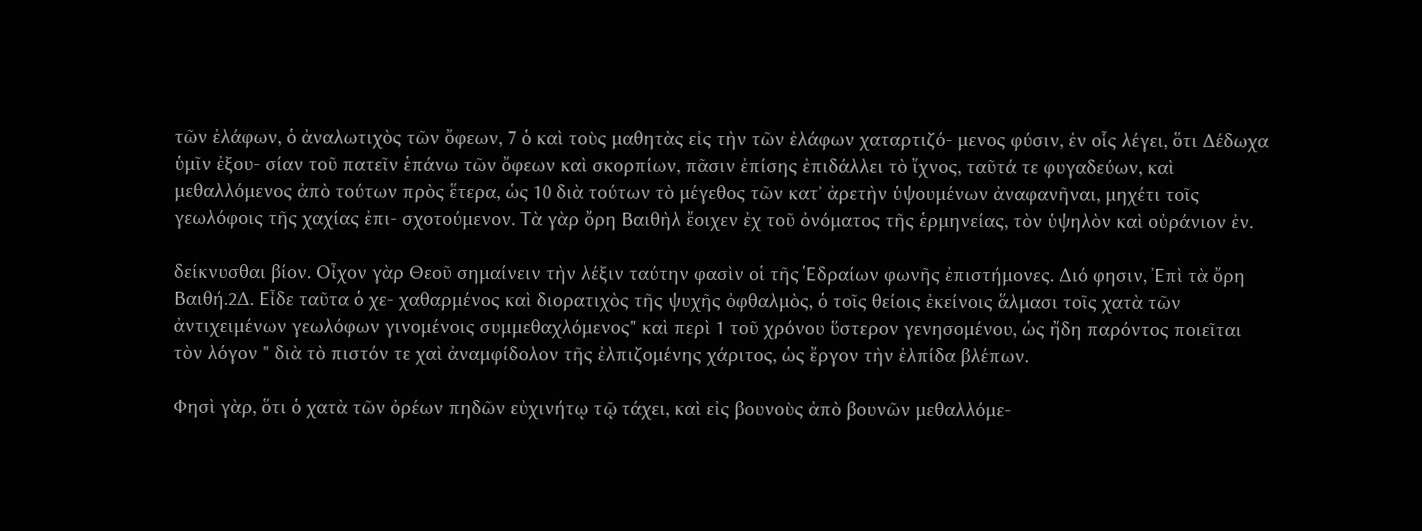τῶν ἐλάφων, ὁ ἀναλωτιχὸς τῶν ὄφεων, 7 ὁ καὶ τοὺς μαθητὰς εἰς τὴν τῶν ἐλάφων χαταρτιζό- μενος φύσιν, ἐν οἷς λέγει, ὅτι Δέδωχα ὑμῖν ἐξου- σίαν τοῦ πατεῖν ἑπάνω τῶν ὄφεων καὶ σκορπίων, πᾶσιν ἐπίσης ἐπιδάλλει τὸ ἴχνος, ταῦτά τε φυγαδεύων, καὶ μεθαλλόμενος ἀπὸ τούτων πρὸς ἕτερα, ὡς 10 διὰ τούτων τὸ μέγεθος τῶν κατ᾽ ἀρετὴν ὑψουμένων ἀναφανῆναι, μηχέτι τοῖς γεωλόφοις τῆς χαχίας ἐπι- σχοτούμενον. Τὰ γὰρ ὄρη Βαιθὴλ ἔοιχεν ἐχ τοῦ ὀνόματος τῆς ἑρμηνείας, τὸν ὑψηλὸν καὶ οὐράνιον ἐν.

δείκνυσθαι βίον. Οἶχον γὰρ Θεοῦ σημαίνειν τὴν λέξιν ταύτην φασὶν οἱ τῆς Ἑδραίων φωνῆς ἐπιστήμονες. Διό φησιν, Ἐπὶ τὰ ὄρη Βαιθή.2Δ. Εἶδε ταῦτα ὁ χε- χαθαρμένος καὶ διορατιχὸς τῆς ψυχῆς ὀφθαλμὸς, ὁ τοῖς θείοις ἐκείνοις ἅλμασι τοῖς χατὰ τῶν ἀντιχειμένων γεωλόφων γινομένοις συμμεθαχλόμενος" καὶ περὶ 1 τοῦ χρόνου ὕστερον γενησομένου, ὡς ἤδη παρόντος ποιεῖται τὸν λόγον " διὰ τὸ πιστόν τε χαὶ ἀναμφίδολον τῆς ἐλπιζομένης χάριτος, ὡς ἔργον τὴν ἐλπίδα βλέπων.

Φησὶ γὰρ, ὅτι ὁ χατὰ τῶν ὀρέων πηδῶν εὐχινήτῳ τῷ τάχει, καὶ εἰς βουνοὺς ἀπὸ βουνῶν μεθαλλόμε-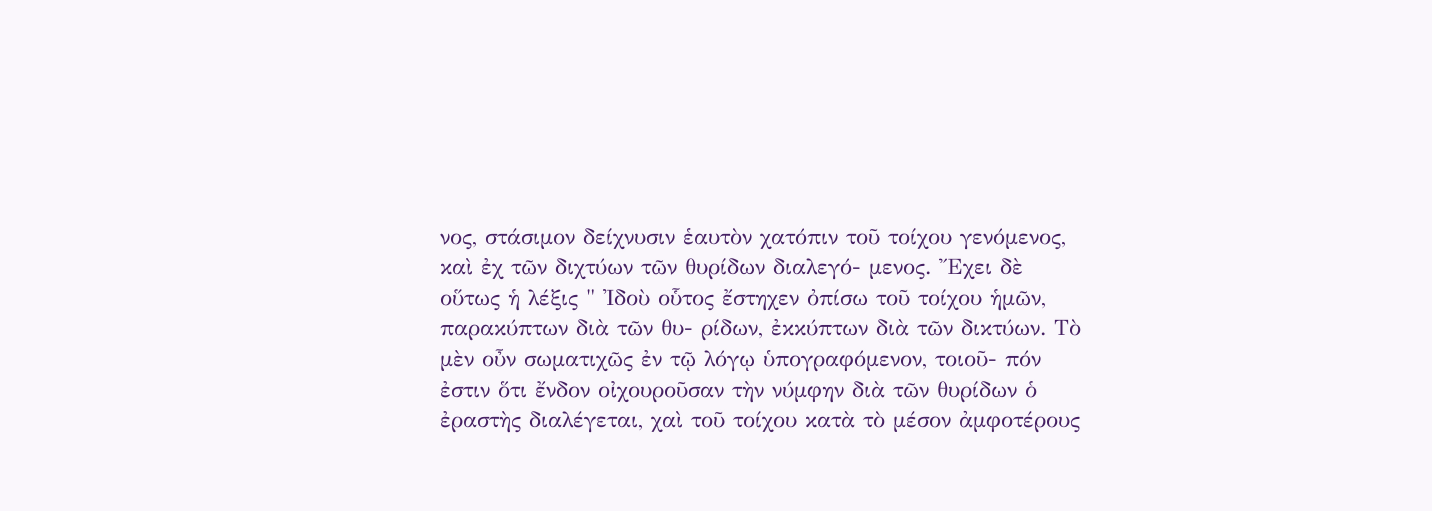νος, στάσιμον δείχνυσιν ἑαυτὸν χατόπιν τοῦ τοίχου γενόμενος, καὶ ἐχ τῶν διχτύων τῶν θυρίδων διαλεγό- μενος. Ἔχει δὲ οὕτως ἡ λέξις " ᾿Ιδοὺ οὗτος ἔστηχεν ὀπίσω τοῦ τοίχου ἡμῶν, παρακύπτων διὰ τῶν θυ- ρίδων, ἐκκύπτων διὰ τῶν δικτύων. Τὸ μὲν οὖν σωματιχῶς ἐν τῷ λόγῳ ὑπογραφόμενον, τοιοῦ- πόν ἐστιν ὅτι ἔνδον οἰχουροῦσαν τὴν νύμφην διὰ τῶν θυρίδων ὁ ἐραστὴς διαλέγεται, χαὶ τοῦ τοίχου κατὰ τὸ μέσον ἀμφοτέρους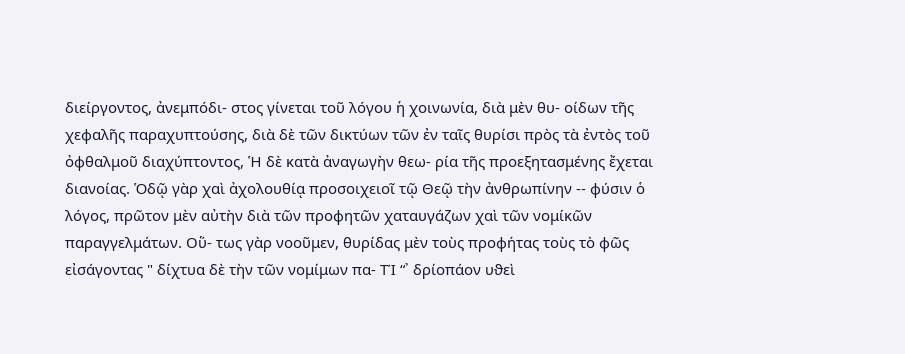διείργοντος, ἀνεμπόδι- στος γίνεται τοῦ λόγου ἡ χοινωνία, διὰ μὲν θυ- οίδων τῆς χεφαλῆς παραχυπτούσης, διὰ δὲ τῶν δικτύων τῶν ἐν ταῖς θυρίσι πρὸς τὰ ἐντὸς τοῦ ὀφθαλμοῦ διαχύπτοντος, Ἡ δὲ κατὰ ἀναγωγὴν θεω- ρία τῆς προεξητασμένης ἔχεται διανοίας. Ὁδῷ γὰρ χαὶ ἀχολουθίᾳ προσοιχειοῖ τῷ Θεῷ τὴν ἀνθρωπίνην -- φύσιν ὁ λόγος, πρῶτον μὲν αὐτὴν διὰ τῶν προφητῶν χαταυγάζων χαὶ τῶν νομίκῶν παραγγελμάτων. Οὕ- τως γὰρ νοοῦμεν, θυρίδας μὲν τοὺς προφήτας τοὺς τὸ φῶς εἰσάγοντας " δίχτυα δὲ τὴν τῶν νομίμων πα- ΤΊ “᾿ δρίοπάον υϑεὶ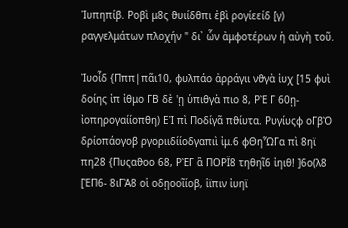Ἰυπηπίβ. Ροβὶ μ8ς ϑυιίδθπι ἐβὶ ρογίεείδ [γ) ραγγελμάτων πλοχήν " δι᾽ ὧν ἀμφοτέρων ἡ αὐγὴ τοῦ.

Ἰυοἶδ {Πππ|πᾶι10, φυλπάο ἀρράγιι νϑγὰ ἰυχ [15 φυὶ δοίης ἰπ ἰθμο ΓΒ δὲ 'ῃ ὑπιθγὰ πιο 8, ΡῈ Γ 60ῃ- ἰοπηρογαίίοπθη) ΕἸ πὶ Ποδίγᾶ πϑίυτα. Ρυγίυςφ οΓβῸ δρίοπάογοβ ργοριιδίίοδγαπιὶ ἰμ.6 φΘηὯΓα πὶ 8ηϊ πη28 {Πυςαϑοο 68, ΡῈΓ ἃ ΠΟΡΪ8 τηθηῖ6 ἰηιθ! ]6ο(λ8 [ἘΠ6- 8ιΓᾺ8 οἱ οδῃοοῖίοβ, ἱϊπιν ἰυηϊ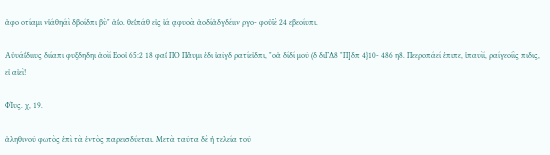ἀφο οτίαμι νἱάθηάὶ δβοίδπι βὺ" ἀΐο. θεΐπάθ εἰς ἰά ᾳφυοὰ ἀοδίἀδγδέιιν ργο- φοὐϊὲ 24 εβεοίυπι.

Αὐυάΐδιιυς διίαπι φυξδηδηι ἀοὶί Εοοἰ 65:2 18 φαΐ ΠΟ Πἄυμι ἐδι ἰαῖγδ ρατίεἰδπι, "οἀ δίδί μοῦ (δ διΓΔ8 "Π]δπ 4}10- 486 η8. Πεεροπάεί ἐπιπε, ἱπαυὶί, ραίγεοίὶς πιδις, εἰ αἰεὶ!

ΦΊυς. χ, 19.

ἀληθινοῦ φωτὸς ἐπὶ τὰ ἐντὸς παρεισδύεται. Μετὰ ταῦτα δὲ ἡ τελεία τοῦ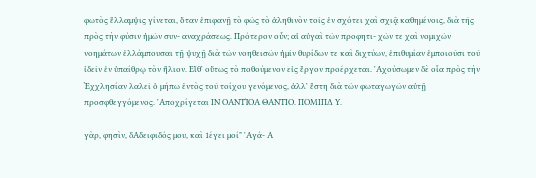φωτὸς ἕλλαμψις γίνεται, ὅταν ἐπιφανῇ τὸ φῶς τὸ ἀληθινὸν τοῖς ἐν σχότει χαὶ σχιᾷ καθημένοις, διὰ τῆς πρὸς τὴν φύσιν ἡμῶν συν- αναχράσεως. Πρότερον οὖν; αἱ αὐγαὶ τῶν προφητι- χῶν τε χαὶ νομιχῶν νοημάτων ἐλλάμπουσαι τῇ ψυχῇ διὰ τῶν νοηθεισῶν ἡμῖν θυρίδων τε καὶ διχτύων, ἐπιθυμίαν ἐμποιοῦσι τοῦ ἰδεῖν ἐν ὑπαίθρῳ τὸν ἥλιον. Εἴθ᾽ οὕτως τὸ ποθούμενον εἰς ἔργον προέρχεται. ᾿Αχούσωμεν δὲ οἷα πρὸς τὴν Ἐχχλησίαν λαλεῖ ὁ μήπω ἐντὸς τοῦ τοίχου γενόμενος, ἀλλ᾽ ἔστη διὰ τῶν φωταγωγῶν αὐτῇ προσφθεγγόμενος. ᾿Αποχρίγεται ΙΝ ΟΑΝΤΊΟΑ ΘΑΝΤΙΟ. ΠΟΜΙΠΔ Υ.

γὰρ, φησὶν, δΑδειφιδός μου, καὶ 1έγει μοί" ᾿Αγά- Α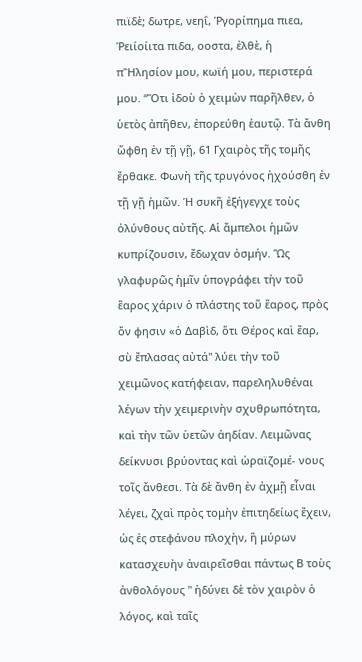πιϊδὲ; δωτρε, νεηΐ, Ῥγορίπημα πιεα, Ῥειίοίιτα πιδα, οοστα, ἐλθὲ, ἡ πἪλησίον μου, κωϊή μου, περιστερά μου. “Ὅτι ἰδοὺ ὁ χειμὼν παρῆλθεν, ὁ ὑετὸς ἀπῆθεν, ἐπορεύθη ἑαυτῷ. Τὰ ἄνθη ὥφθη ἐν τῇ γῇ, 61 Γχαιρὸς τῆς τομῆς ἔρθακε. Φωνὴ τῆς τρυγόνος ἠχούσθη ἐν τῇ γῇ ἡμῶν. Ἡ συκῆ ἐξήγεγχε τοὺς ὀλύνθους αὐτῆς. Αἱ ἄμπελοι ἡμῶν κυπρίζουσιν, ἔδωχαν ὀσμήν. Ὥς γλαφυρῶς ἡμῖν ὑπογράφει τὴν τοῦ ἕαρος χάριν ὁ πλάστης τοῦ ἕαρος, πρὸς ὄν φησιν «ὁ Δαβὶδ, ὅτι Θέρος καὶ ἔαρ, σὺ ἔπλασας αὐτά" λύει τὴν τοῦ χειμῶνος κατήφειαν, παρεληλυθέναι λέγων τὴν χειμερινὴν σχυθρωπότητα, καὶ τὴν τῶν ὑετῶν ἀηδίαν. Λειμῶνας δείκνυσι βρύοντας καὶ ὡραϊζομέ- νους τοῖς ἄνθεσι. Τὰ δὲ ἄνθη ἐν ἀχμῇ εἶναι λέγει, ζχαὶ πρὸς τομὴν ἐπιτηδείως ἔχειν, ὡς ἐς στεφάνου πλοχὴν, ἢ μύρων κατασχευὴν ἀναιρεῖσθαι πάντως Β τοὺς ἀνθολόγους " ἠδύνει δὲ τὸν χαιρὸν ὁ λόγος, καὶ ταῖς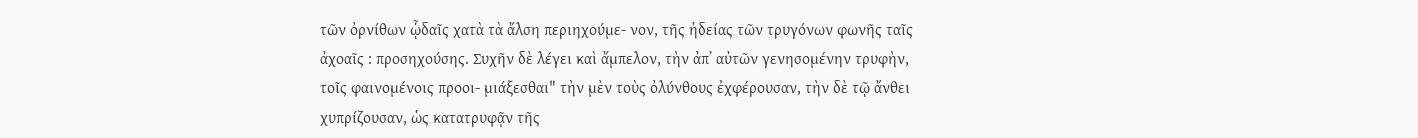τῶν ὀρνίθων ᾧδαῖς χατὰ τὰ ἄλση περιηχούμε- νον, τῆς ἡδείας τῶν τρυγόνων φωνῆς ταῖς ἀχοαῖς : προσηχούσης. Συχῆν δὲ λέγει καὶ ἄμπελον, τὴν ἀπ᾽ αὐτῶν γενησομένην τρυφὴν, τοῖς φαινομένοις προοι- μιάξεσθαι" τὴν μὲν τοὺς ὀλύνθους ἐχφέρουσαν, τὴν δὲ τῷ ἄνθει χυπρίζουσαν, ὡς κατατρυφᾷν τῆς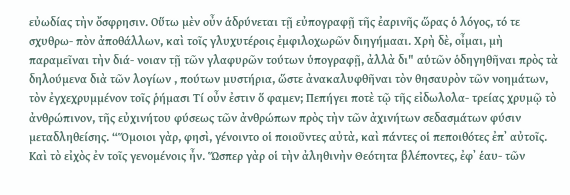εὐωδίας τὴν ὄσφρησιν. Οὕτω μὲν οὖν ἁδρύνεται τῇ εὐπογραφῇ τῆς ἐαρινῆς ὥρας ὁ λόγος, τό τε σχυθρω- πὸν ἀποθάλλων, καὶ τοῖς γλυχυτέροις ἐμφιλοχωρῶν διηγήμααι. Χρὴ δὲ, οἶμαι, μὴ παραμεῖναι τὴν διά- νοιαν τῇ τῶν γλαφυρῶν τούτων ὑπογραφῇ, ἀλλὰ δι" αὑτῶν ὁδηγηθῆναι πρὸς τὰ δηλούμενα διὰ τῶν λογίων , πούτων μυστήρια, ὥστε ἀνακαλυφθῆναι τὸν θησαυρὸν τῶν νοημάτων, τὸν ἐγχεχρυμμένον τοῖς ῥήμασι Τί οὖν ἐστιν ὅ φαμεν; Πεπήγει ποτὲ τῷ τῆς εἰδωλολα- τρείας χρυμῷ τὸ ἀνθρώπινον, τῆς εὐχινήτου φύσεως τῶν ἀνθρώπων πρὸς τὴν τῶν ἀχινήτων σεδασμάτων φύσιν μεταδληθείσης. “Ὅμοιοι γὰρ, φησὶ, γένοιντο οἱ ποιοῦντες αὐτὰ, καὶ πάντες οἱ πεποιθότες ἐπ᾽ αὐτοῖς. Καὶ τὸ εἰχὸς ἐν τοῖς γενομένοις ἦν. Ὥσπερ γὰρ οἱ τὴν ἀληθινὴν Θεότητα βλέποντες, ἐφ᾽ ἑαυ- τῶν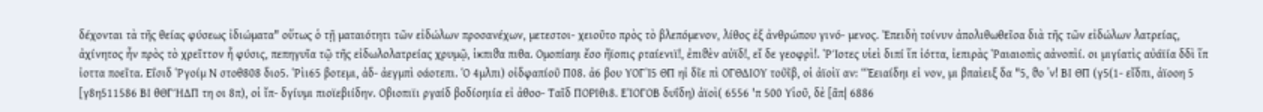δέχονται τὰ τῆς θείας φύσεως ἰδιώματα" οὕτως ὁ τῇ ματαιότητι τῶν εἰδώλων προσανέχων, μετεστοι- χειοῦτο πρὸς τὸ βλεπόμενον, λίθος ἐξ ἀνθρώπου γινό- μενος. Ἐπειδὴ τοίνυν ἀπολιθωθεῖσα διὰ τῆς τῶν εἰδώλων λατρείας, ἀχίνητος ἦν πρὸς τὸ χρεῖττον ἧ φύσις, πεπηγυῖα τῷ τῆς εἰδωλολατρείας χρυμῷ, ἱκπιϑα πιθα. Ομοπίαηι ἔσο ἤϊοπις ρταίενιϊ!, ἐπιϑὲν αὐϊδ!, εἴ δε γεοφρὶ!. ῬΊοτες υἱεὶ διπί ἵπ ἰόττα, ἰεπιρὰς Ῥαιαιοπὶς αἀνοπὶί. οι μιγίατὶς αὐάϊία δδὶ ἵπ ἰοττα ποεῖτα. Εΐσιδ Ῥγοίμ Ν στοθ808 διο5. Ῥὶι65 βοτεμι, ἀδ- ἀεγμπὶ οάοτεπι. Ὁ 4μλπι) οἰδφαπίοῦ Π08. ἀ6 βου ΥΟΓῚ5 ΘΠ ηἰ δῖε πὶ ΟΓΘΔΙΟΥ τοῦῖβ, οἱ ἀϊοὶϊ αν: “Ἐειαίδηι εἰ νον, μι βπαὶειξ δα "5, ϑο ᾽ν! ΒΙ ΘΠ (γ5(1- εἴδπι, ἀϊοοη 5 [γ8η511586 ΒΙ θΘΓΉΔΠ τη οι 8π), οἱ ἴπ- δγίυμι πιοϊεβιίδην. Οβιοπιϊι ργαίδ βοδίοηιία εἰ ἀθοο- Ταῖδ ΠΟΡΙθι8. ΕἸΟΓΟΒ δυΐδη) ἀϊοὶ( 6556 'π 500 Υἱοῦ, δὲ [ᾶπ| 6886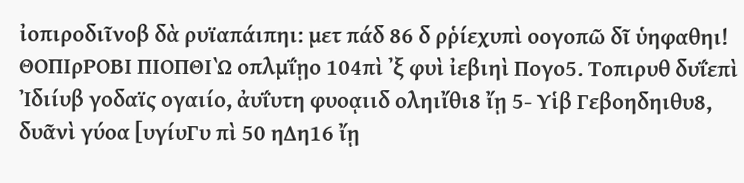ἰοπιροδιῖνοβ δὰ ρυϊαπάιπηι: μετ πάδ 86 δ ρῥίεχυπὶ οογοπῶ δῖ ὑηφαθηι! ΘΟΠΙρΡΟΒΙ ΠΙΟΠΘΙῺ οπλμΐῃο 104πὶ ᾿ξ φυὶ ἰεβιηὶ Πογο5. Τοπιρυθ δυΐεπὶ Ἰδιίυβ γοδαϊς ογαιίο, ἀυΐυτη φυοᾳιιδ οληιἴθι8 ἴῃ 5- Υἱβ Γεβοηδηιθυ8, δυᾶνὶ γύοα [υγίυΓυ πὶ 50 ηΔη16 ἴῃ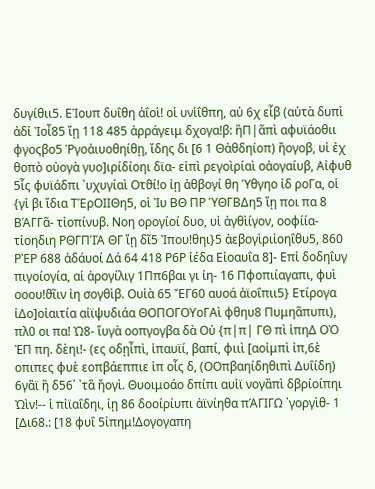δυγίθιι5. ΕἸουπ δυΐθη ἀΐοὶ! οἱ υνἱΐθπη, αὐ 6χ εἷβ (αὐτὰ δυπὶ ἀδἰ Ἰοἶ85 ἴῃ 118 485 ἀρράγειμ δχογα!β: ἢΠ|ᾶπὶ αφυϊάοθιι φγοςβο5 Ῥγοἀιυοθηίθῃ, ἴδης δι [6 1 Θἀθδηίοπ) ἤογοβ, υἱ ἐχ θοπὸ οὐογὰ γυο]ιρίδίοηι δϊα- εἰπὶ ρεγοὶρίαὶ οἀογαίυβ, Αἰφυθ 5ἷς φυϊάδπι ᾿υχυγίαὶ Οτϑί!ο ἰῃ ἀθβογί θη Ὑθγηο ἰδ ροΓα, οἱ {γἰ βι ἴδια ΤΈρΟΙΙΘη5, οἱ Ἰυ ΒΘ ΠΡ ὙΘΓΒΔη5 ἴῃ ποι πα 8 ΒΆΓΓᾶ- τἰοπίνυβ. Νοη ορογίοί δυο, υἱ ἀγθὶίγον, οοφίία- τἰοηδιη ΡΘΓΠΊΆ ΘΓ ἴῃ δῖ5 Ἰπου!θηι}5 ἀεβογὶριἰοηΐθυ5, 860 ΡῈΡ 688 ἀδάυοί Δά 64 418 Ρ6Ρ ἰέδα Εἰοαυΐα 8]- Επἰ δοδηΐυγ πιγοίογία, αἱ ἀρογίλιγ 1Ππ6βαι γι ἰη- 16 Πφοπιίαγαπι, φυὶ οοου!ϑῖιν ἰη σογθὶβ. Ουἱὰ 65 ἜΓ60 αυοά ἀϊοΐπιι5} Ετίρογα ἰΔο]οἰαιτία αἰϊψυδιάα ΘΟΠΟΓΟΥοΓΑὶ φθηυ8 Πυμηᾶπυπι), πλ0 οι πα! Ὠ8- ἴυγὰ οοπγογβα δὰ Οὐ {π|π| ΓΘ πὶ ἱπηΔ ΟὈ ἘΠ πη. δὲηι!- (ες οδῃἶπὶ, ἱπαυϊί, βαπί, φιιὶ [αοἰμπὶ ἰπ,6ὲ οπιπες φυὲ εοπβάεππιε ἱπ οἷς δ, (ΟΟπβαηίδηθιπὶ Δυΐίδη) 6γἂϊ ἢ δ56᾽ ᾿τἃ ἤογὶ. Θυοιμοάο δπίπι αυἱϊ νογἂπὶ δβρίοίπηι Ὠὶν!-- ἱ πἰϊαΐδηι, ἰῃ 86 δοοίρίυπι ἀϊνίηθα πΆΓΙΓΩ ᾿γοργὶθ- 1 [Δι68.: [18 φυΐ 5ἰπημ!Δογογαπη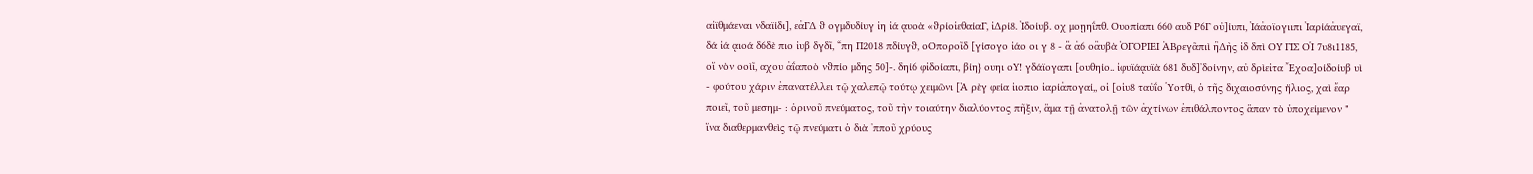αἰϊθμάεναι νδαϊίδι], εἀΓΔ ϑ ογμδυδίυγ ἰη ἰά ᾳυοὰ «ϑρίοἰεθαίαΓ, ἰΔρί8. Ἰδοίυβ. οχ μοῃηΐπθ. Ουοπίαπι 660 αυδ Ρ6Γ οὐ]ίυπι, Ἰάἀοϊογιιπι Ἰαρίάἀυεγαϊ, δά ἰά ᾳιοά δ6δὲ πιο ἰυβ δγδῖ, “πη Π2018 πδίυγϑ, οΟποροῖδ [γίσογο ἰάο οι γ 8 - ἃ ἀ6 οἂυβὰ ὈΓΟΡΙΕΙ ἈΒρεγᾶπιὶ ἢΔὴς ἰδ δπὶ ΟΥ̓ ΓΙΣ ΟἹ 7υ8ι1185, οἵ νὸν οοὶῖ, αχου ἀΐαποὸ νϑπίο μδης 50]-. δηί6 φἰδοίαπι, βίη} ουηι οΥ! γδάϊογαπι [ουθηίο.. ἰφυϊάᾳυϊὰ 681 δυδ]᾽δοίνην, αὐ δρὶεἰτα Ἔχοα]οίδοίυβ υὶ - φούτου χάριν ἐπανατέλλει τῷ χαλεπῷ τούτῳ χειμῶνι [Ὰ ρὲγ φεία ἰιοπιο ἰαρίἀπογαί,, οἱ [οἱυ8 ταὐΐο Ὑοτθὶ, ὁ τῆς διχαιοσύνης ἥλιος, χαὶ ἔαρ ποιεῖ, τοῦ μεσημ- : ὀρινοῦ πνεύματος, τοῦ τὴν τοιαύτην διαλύοντος πῆξιν, ἅμα τῇ ἀνατολῇ τῶν ἀχτίνων ἐπιθάλποντος ἅπαν τὸ ὑποχείμενον " ἵνα διαθερμανθεὶς τῷ πνεύματι ὁ διὰ ᾿πποῦ χρύους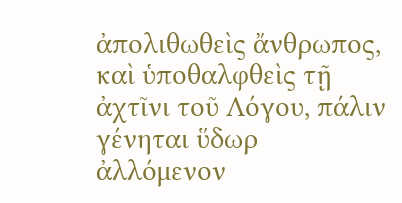ἀπολιθωθεὶς ἄνθρωπος, καὶ ὑποθαλφθεὶς τῇ ἀχτῖνι τοῦ Λόγου, πάλιν γένηται ὕδωρ ἀλλόμενον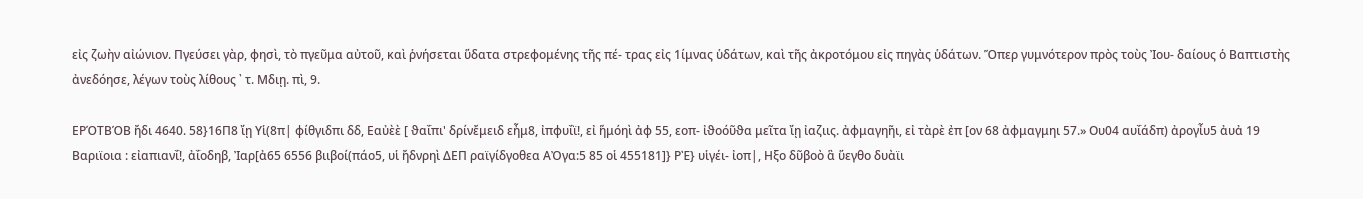εἰς ζωὴν αἰώνιον. Πγεύσει γὰρ, φησὶ, τὸ πγεῦμα αὐτοῦ, καὶ ῥνήσεται ὕδατα στρεφομένης τῆς πέ- τρας εἰς 1ίμνας ὑδάτων, καὶ τῆς ἀκροτόμου εἰς πηγὰς ὑδάτων. Ὅπερ γυμνότερον πρὸς τοὺς Ἰου- δαίους ὁ Βαπτιστὴς ἀνεδόησε, λέγων τοὺς λίθους ᾿ τ. Μδιῃ. πὶ, 9.

ΕΡΌΤΒΌΒ ἤδι 4640. 58}16Π8 ἴῃ Υἱ(8π| φίθγιδπι δδ, Εαὐὲὲ [ ϑαΐπι' δρίνἔμειδ εἦμ8, ἰπφυΐϊ!, εἰ ἥμόηὶ ἀφ 55, εοπ- ἰϑοόῦϑα μεῖτα ἴῃ ἰαζιις. ἀφμαγηῆι, εἰ τὰρὲ ἐπ [ον 68 ἀφμαγμηι 57.» Ου04 αυΐάδπ) ἀρογἶυ5 ἀυἀ 19 Βαριϊοια : εἰαπιανΐ!, ἀΐοδηβ, Ἰαρ[ἀ65 6556 βιιβοί(πάο5, υἱ ἤδνρηὶ ΔΕΠ ραϊγίδγοθεα ΑὈγα:5 85 οἱ 455181]} ΡῈ} υἱγέι- ἰοπ|, Ηξο δῦβοὸ ἃ ὕεγθο δυὰϊι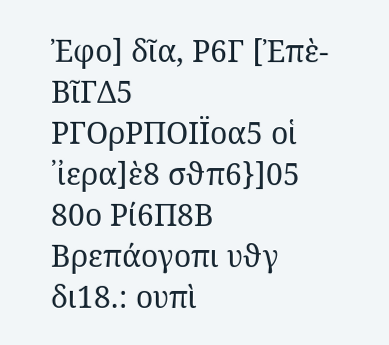Ἐφο] δῖα, Ρ6Γ [Ἐπὲ- ΒῖΓΔ5 ΡΓΟρΡΠΟΙΪοα5 οἱ ᾿ἰερα]ὲ8 σϑπ6}]05 80ο Ρί6Π8Β Βρεπάογοπι υϑγ δι18.: ουπὶ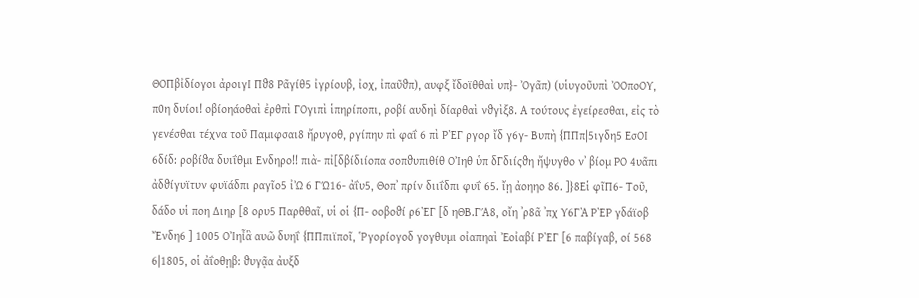ΘΟΠβἰδίογοι ἀροιγΙ Πϑ8 Ρᾶγίθ5 ἰγρίουβ, ἰοχ, ἰπαῦϑπ), αυφξ ἴδοϊθθαὶ υπ}- Ὀγᾶπ) (υἱυγοῦυπὶ ὈΟποΟΥ, π0η δυίοι! οβίοηάοθαὶ ἐρθπὶ ΓΟγιπὶ ἱπηρίποπι, ροβί αυδηὶ δίαρθαὶ νϑγὶξ8. Α τούτους ἐγείρεσθαι, εἰς τὸ γενέσθαι τέχνα τοῦ Παμιφσαι8 ἤρυγοθ, ργίπηυ πὶ φαΐ 6 πὶ ΡῈΓ ργορ ἴδ γ6γ- Βυπὴ {ΠΠπ|5ιγδη5 ΕσΟΙ 6δίδ: ροβίϑα δυιΐθμι Ενδηρο!! πιὰ- πἰ[δβίδιίοπα σοπϑυπιθίθ ΟἸηθ ὑπ δΓδιίςϑη ἤψυγθο ν᾽ βίομ ΡΟ 4υᾶπι ἀδϑίγυϊτυν φυϊάδπι ραγῖο5 ἰὨ 6 ΓΏ16- ἀΐυ5, Θοπ᾽ πρίν διιΐδπι φυΐ 65. ἴῃ ἀοηηο 86. ]}8Εἱ φῖΠ6- Τοῦ, δάδο υἱ ποη Διηρ [8 ορυ5 Παρθθαῖ, υἱ οἱ {Π- οοβοϑί ρ6ῈΓ [δ ηΘΒ.ΓΆ8, οἴη ᾿ρ8ᾶ ᾿πχ Υ6ΓᾺ ΡῈΡ γδάϊοβ Ἔνδη6 ] 1005 ΟἸηἶἃ αυῶ δυηΐ {ΠΠπιϊποῖ, Ῥγορίογοδ γογθυμι οἰαπηαὶ Ἐοἰαβί ΡῈΓ [6 παβίγαβ, οί 568 6|1805, οἱ ἀΐοθῃβ: ϑυγᾷα ἀυξδ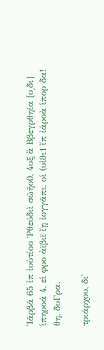Ἰᾶρβᾶ 65 ἰπ ἰυὐτίοο Ῥθεύδιὶ σῶῆο0, 4υξ ἃ Ββεγρθηία [υ͵δι} ἱπηροά 4, εἱ φρο ἀϊβιϊ ἴῃ ἰογγᾶπι, οἱ (υἰϑι1 ἴπ ἰάροὰ ἱπορ δα! θη, δυΓρα.

τριάρχου, δι᾽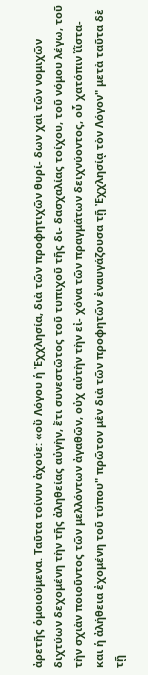ἀρετῆς ὁμοιούμενα. Ταῦτα τοίνυν ἀχούε: «οὔ Λόγου ἡ Ἐχχλησία, διὰ τῶν προφητιχῶν θυρί- δων χαὶ τῶν νομιχῶν διχτύων δεχομένη τὴν τῆς ἀληθείας αὐγὴν, ἔτι συνεστῶτος τοῦ τυπιχοῦ τῆς δι- δασχαλίας τοίχου, τοῦ νόμου λέγω, τοῦ τὴν σχιὰν ποιοῦντος τῶν μελλόντων ἀγαθῶν, οὐχ αὐτὴν τὴν εἰ- χόνα τῶν πραγμάτων δειχνύοντος, οὗ χατόπιν ἵἴστα- και ἡ ἀλήθεια ἐχομένη τοῦ τύπου" πρῶτον μὲν διὰ τῶν προφητῶν ἐναυγάζουσα τῇ Ἐχχλησίᾳ τὸν Λόγον" μετὰ ταῦτα δὲ τῇ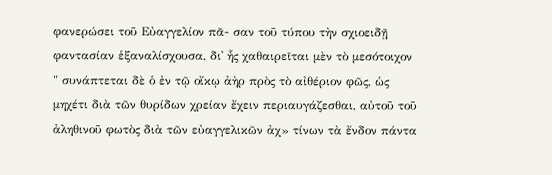φανερώσει τοῦ Εὐαγγελίον πᾶ- σαν τοῦ τύπου τὴν σχιοειδῇ φαντασίαν ἑξαναλίσχουσα, δι᾽ ἧς χαθαιρεῖται μὲν τὸ μεσότοιχον " συνάπτεται δὲ ὁ ἐν τῷ οἴκῳ ἀὴρ πρὸς τὸ αἰθέριον φῶς, ὡς μηχέτι διὰ τῶν θυρίδων χρείαν ἔχειν περιαυγάζεσθαι, αὐτοῦ τοῦ ἀληθινοῦ φωτὸς διὰ τῶν εὐαγγελικῶν ἀχ» τίνων τὰ ἔνδον πάντα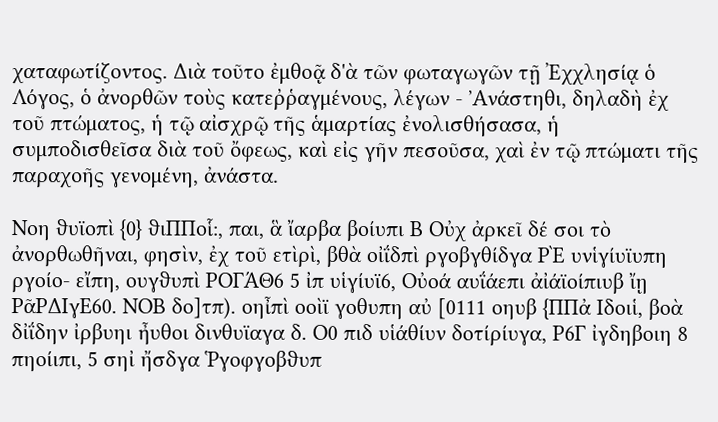χαταφωτίζοντος. Διὰ τοῦτο ἐμθοᾷ δ'ὰ τῶν φωταγωγῶν τῇ Ἐχχλησίᾳ ὁ Λόγος, ὁ ἀνορθῶν τοὺς κατεῤῥαγμένους, λέγων - ᾿Ανάστηθι, δηλαδὴ ἐχ τοῦ πτώματος, ἡ τῷ αἰσχρῷ τῆς ἁμαρτίας ἐνολισθήσασα, ἡ συμποδισθεῖσα διὰ τοῦ ὄφεως, καὶ εἰς γῆν πεσοῦσα, χαὶ ἐν τῷ πτώματι τῆς παραχοῆς γενομένη, ἀνάστα.

Νοη ϑυϊοπὶ {0} ϑιΠΠοἷ:, παι, ἃ ἴαρβα βοίυπι Β Οὐχ ἀρκεῖ δέ σοι τὸ ἀνορθωθῆναι, φησὶν, ἐχ τοῦ ετὶρὶ, βθὰ οἰΐδπὶ ργοβγθίδγα ΡῈ υνἱγίυϊυπη ργοίο- εἴπη, ουγϑυπὶ ΡΟΓΆΘ6 5 ἰπ υἱγίυϊ6, Οὐοά αυΐάεπι ἀἰάϊοίπιυβ ἴῃ ΡᾶΡΔΙγΕ60. ΝΟΒ δο]τπ). οηἶπὶ οοὶϊ γοθυπη αὐ [0111 οηυβ {ΠΠἀ Ιδοιἱ, βοὰ δἰΐδην ἰρβυηι ἦυθοι δινθυϊαγα δ. Ο0 πιδ υἱάθίυν δοτίρίυγα, Ρ6Γ ἰγδηβοιη 8 πηοίιπι, 5 σηἰ ἤσδγα Ῥγοφγοβϑυπ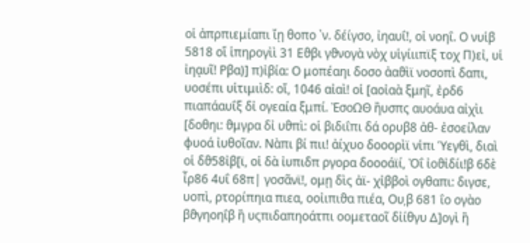οἱ ἀπρπιεμίαπι ἴῃ θοπο ᾽ν. δέίγσο, ἰηαυΐ!, οἰ νοηΐ. Ο νυἱβ 5818 οἵ ἱπηρογὶὶ 31 Εϑβι γϑνογὰ νὸχ υἱγίιιπϊξ τοχ Π)εἰ, υἱ ἰηᾳυῖ! Ρβα)] π)ἰβία: Ο μοπέαηι δοσο ἀαϑὶϊ νοσοπὶ δαπι, υοσέπι υἱτιμιὶδ: οἴ, 1046 αἰαὶ! οἱ [αοἰαὰ ξμηῖ, ἐρδ6 πιαπάαυΐξ δἰ ογεαία ξμπί. ἘσοΩΘ ἢυσπς αυοάυα αἰχὶι [δοθηι: ϑμγρα δἰ υϑπὶ: οἱ βιδιΐπι δά ορυβ8 ἀθ- ἐσοείλαν φυοά ἰυθοῖαν. Νὰπι βί πιι! ἀίχυο δοοορὶϊ νἱπι Ὑεγθὶ, διαὶ οἱ δϑ58ἰβ[ϊ, οἱ δὰ ἰυπιδπ ργορα δοοοάϊί, Ὸΐ ἰοϑἰδίι!β 6δὲ ἶρ86 4υΐ 68π| γοσᾶνϊ!, ομῃ δὶς ἀϊ- χἰββοὶ ογθαπι: διγσε, υοπὶ, ρτορίπηια πιεα, οοἰιπιϑα πιέα, Ου͵β 681 ΐο ογὰο βϑγηοηΐβ ἢ υςπιδαπηοάτπι οομεταοῖ δἰίθγυ Δ]ογὶ ἢ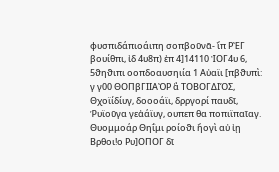φυσπιδάπιοάιπη σοπβοῦνᾶ- ἴπ ΡῈΓ βουίθπι, ἰδ 4υ8π) ἐπ 4]14110 ἸΟΓ4υ 6, 5ϑηϑιπι οοπδοαυσηιία 1 Αὐαϊι [πβϑυπὶ: γ γ00 ΘΟΠβΓΙΙΑῸΡ ἃ ΤΟΒΟΓΔΙΌΣ, Θχοϊίδίυγ, δοοοάϊι, δρργορί παυδῖ, Ῥυϊοῦγα γεἀάϊυγ, ουπεπ θα ποπιϊπαῖαγ. Θυομμοάρ Θηΐμι ροίοϑι ἤογὶ αὐ ἰῃ Βρθοι!ο Ρυ]ΟΠΟΓ δῖ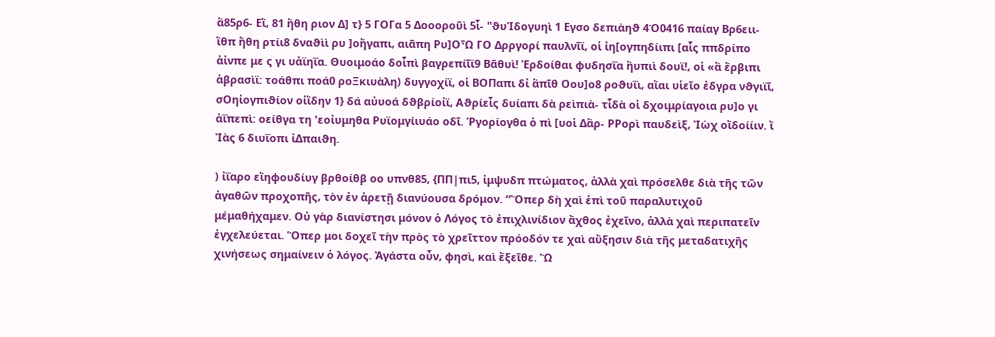ἅ85ρ6- Εἴ, 81 ἤθη ριον Δ] τ} 5 ΓΟΓα 5 Δοοοροῦὶ 5ἷ- "ϑυἸδογυηὶ 1 Εγσο δεπιὰηϑ 4Ό0416 παίαγ Βρ6ειι- ἴθπ ἤθη ρτίι8 δναϑὶὶ ρυ ]οἤγαπι, αιᾶπη Ρυ]ΟὮ ΓΟ Δρργορί παυλνῖϊ, οἱ ἰη[ογπηδίιπι [αἷς ππδρίπο ἀἰνπε με ς γι υἀϊηΐα. Θυοιμοάο δοἷπὶ βαγρεπίῖϊ9 Βᾶθυὶ! Ἐρδοίθαι φυδησΐα ἢυπιὶ δουϊ!, οἱ «ἃ ἔρβιπι ἀβρασὶϊ: τοάθπι ποά0 ροΞκιυὰλη) δυγγοχίϊ, οἱ ΒΟΠαπι δἰ ἃπῖθ Οου]ο8 ροϑυΐι, αἴαι υἱεῖο ἐδγρα νϑγιϊῖ, σΟηἰογπιϑίον οἰἴδην 1} δά αὐυοά δϑβρίοἰϊ, Αϑρίεἶς δυίαπι δὰ ρεὶπιὰ- τἷδὰ οἱ δχοιμρίαγοια ρυ]ο γι ἀΐπεπὶ: οείθγα τη 'εοἰυμηθα Ρυϊομγίιυάο οδῖ. Ῥγορίογθα ὁ πὶ [υοἱ Δἃρ- ΡΡορὶ παυδεὶξ, Ἰὼχ οἴδοίίιν. ἴ Ἰὰς 6 διυΐοπι ἰΔπαιϑη.

) ἰΐαρο εἴηφουδίυγ βρθοίθβ οο υπνθ85, {ΠΠ|πι5, ἰμψυδπ πτώματος, ἀλλὰ χαὶ πρόσελθε διὰ τῆς τῶν ἀγαθῶν προχοπῆς, τὸν ἐν ἀρετῇ διανύουσα δρόμον. “Ὅπερ δὴ χαὶ ἐπὶ τοῦ παραλυτιχοῦ μέμαθήχαμεν. Οὐ γὰρ διανίστησι μόνον ὁ Λόγος τὸ ἐπιχλινίδιον ἄχθος ἐχεῖνο, ἀλλὰ χαὶ περιπατεῖν ἐγχελεύεται. Ὅπερ μοι δοχεῖ τὴν πρὸς τὸ χρεῖττον πρόοδόν τε χαὶ αὔξησιν διὰ τῆς μεταδατιχῆς χινήσεως σημαίνειν ὁ λόγος. Ἀγάστα οὖν, φησὶ, καὶ ἔξεῖθε. Ὥ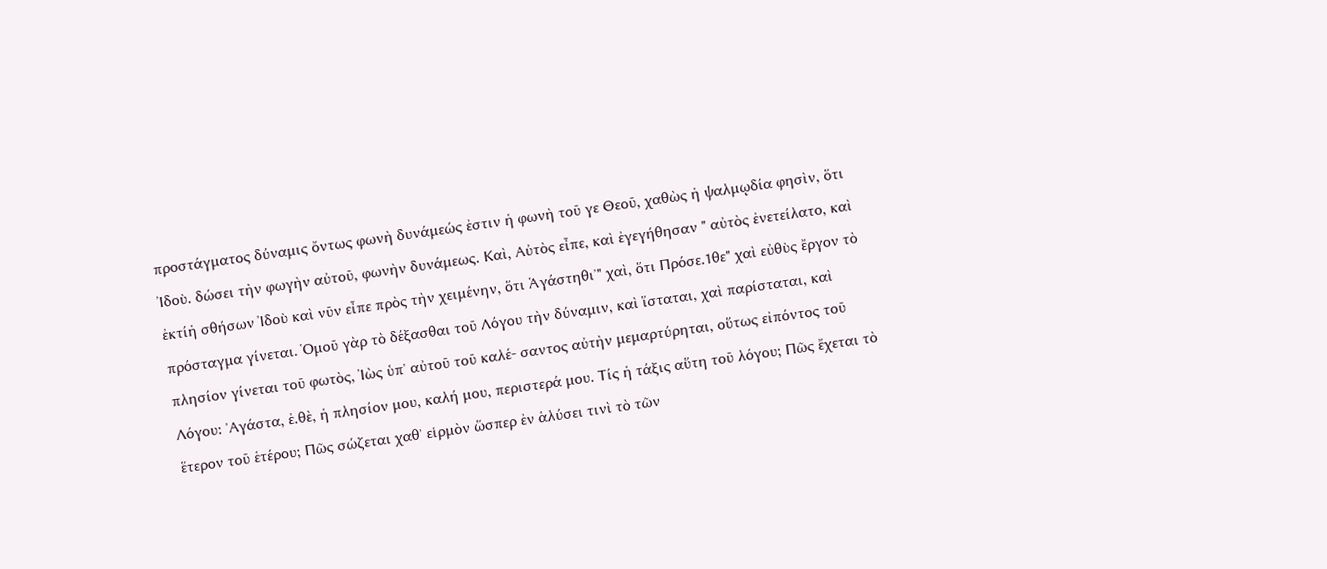προστάγματος δύναμις ὄντως φωνὴ δυνάμεώς ἐστιν ἡ φωνὴ τοῦ γε Θεοῦ, χαθὼς ἡ ψαλμῳδία φησὶν, ὅτι Ἰδοὺ. δώσει τὴν φωγὴν αὐτοῦ, φωνὴν δυνάμεως. Καὶ, Αὐτὸς εἶπε, καὶ ἐγεγήθησαν " αὐτὸς ἐνετείλατο, καὶ ἐκτίἡ σθήσων Ἰδοὺ καὶ νῦν εἶπε πρὸς τὴν χειμένην, ὅτι Ἁγάστηθι᾽" χαὶ, ὅτι Πρόσε.1θε" χαὶ εὐθὺς ἔργον τὸ πρόσταγμα γίνεται. Ὁμοῦ γὰρ τὸ δέξασθαι τοῦ Λόγου τὴν δύναμιν, καὶ ἵσταται, χαὶ παρίσταται, καὶ πλησίον γίνεται τοῦ φωτὸς, Ἰὼς ὑπ᾽ αὐτοῦ τοῦ καλέ- σαντος αὐτὴν μεμαρτύρηται, οὕτως εἰπόντος τοῦ Λόγου: ᾿Αγάστα, ἐ.θὲ, ἡ πλησίον μου, καλή μου, περιστερά μου. Τίς ἡ τάξις αὕτη τοῦ λόγου; Πῶς ἔχεται τὸ ἕτερον τοῦ ἑτέρου; Πῶς σώζεται χαθ᾽ εἱρμὸν ὥσπερ ἐν ἁλύσει τινὶ τὸ τῶν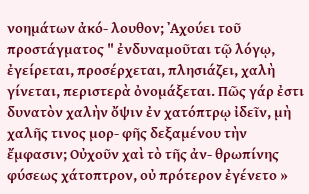νοημάτων ἀκό- λουθον; ᾿Αχούει τοῦ προστάγματος " ἐνδυναμοῦται τῷ λόγῳ, ἐγείρεται, προσέρχεται, πλησιάζει, χαλὴ γίνεται, περιστερὰ ὀνομάξεται. Πῶς γάρ ἐστι δυνατὸν χαλὴν ὄψιν ἐν χατόπτρῳ ἰδεῖν, μὴ χαλῆς τινος μορ- φῆς δεξαμένου τὴν ἔμφασιν; Οὐχοῦν χαὶ τὸ τῆς ἀν- θρωπίνης φύσεως χάτοπτρον, οὐ πρότερον ἐγένετο »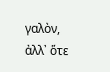γαλὸν, ἀλλ᾽ ὅτε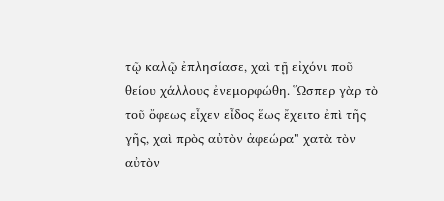τῷ καλῷ ἐπλησίασε, χαὶ τῇ εἰχόνι ποῦ θείου χάλλους ἐνεμορφώθη. Ὥσπερ γὰρ τὸ τοῦ ὄφεως εἶχεν εἶδος ἕως ἔχειτο ἐπὶ τῆς γῆς, χαὶ πρὸς αὐτὸν ἀφεώρα" χατὰ τὸν αὐτὸν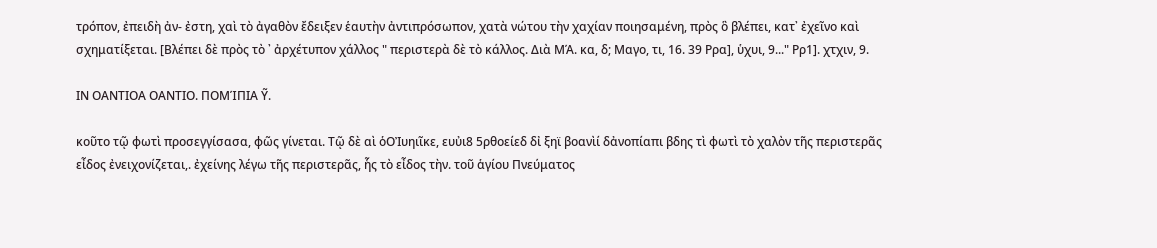τρόπον, ἐπειδὴ ἀν- ἐστη, χαὶ τὸ ἀγαθὸν ἔδειξεν ἑαυτὴν ἀντιπρόσωπον, χατὰ νώτου τὴν χαχίαν ποιησαμένη, πρὸς ὃ βλέπει, κατ᾽ ἐχεῖνο καὶ σχηματίξεται. [Βλέπει δὲ πρὸς τὸ ᾿ ἀρχέτυπον χάλλος " περιστερὰ δὲ τὸ κάλλος. Διὰ ΜΆ. κα, δ; Μαγο, τι, 16. 39 Ρρα], ὑχυι, 9..." Ρρ1]. χτχιν, 9.

ΙΝ ΟΑΝΤΙΟΑ ΟΑΝΤΙΟ. ΠΟΜΊΠΙΑ Υ͂.

κοῦτο τῷ φωτὶ προσεγγίσασα, φῶς γίνεται. Τῷ δὲ αὶ ὁΟἸυηιῖκε, ευὐι8 5ρθοείεδ δἰ ξηϊ βοανὶί δἀνοπίαπι βδης τὶ φωτὶ τὸ χαλὸν τῆς περιστερᾶς εἶδος ἐνειχονίζεται,. ἐχείνης λέγω τῆς περιστερᾶς, ἧς τὸ εἶδος τὴν. τοῦ ἁγίου Πνεύματος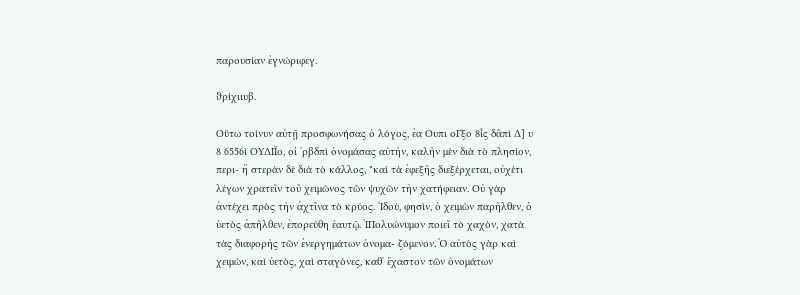παρουσίαν ἐγνώριφεγ.

ϑρίχιιυβ.

Οὕτω τοίνυν αὐτῇ προσφωνήσας ὁ λόγος, ἐα Ουπι οΓξο 8ἷς δᾶπὶ Δ] υ 8 6556ὶ ΟΥΔΙΪο, οἱ ᾿ρβδπὶ ὀνομάσας αὐτὴν, καλὴν μὲν διὰ τὸ πλησίον, περι- ἢ στερὰν δὲ διὰ τὸ κάλλος, "καὶ τὰ ἐφεξῆς διεξέρχεται, οὐχέτι λέγων χρατεῖν τοῦ χειμῶνος τῶν ψυχῶν τὴν χατήφειαν. Οὐ γὰρ ἀντέχει πρὸς τὴν ἀχτῖνα τὸ κρύος. ᾿Ιδοὺ, φησὶν, ὁ χειμὼν παρῆλθεν, ὁ ὑετὸς ἀπῆλθεν, ἐπορεύθη ἑαυτῷ. ἸΠολυώνυμον ποιεῖ τὸ χαχὸν, χατὰ τὰς διαφορὴς τῶν ἐνεργημάτων ὀνομα- ζόμενον. Ὁ αὐτὸς γὰρ καὶ χειμὼν, καὶ ὑετὸς, χαὶ σταγόνες, καθ᾽ ἕχαστον τῶν ὀνομάτων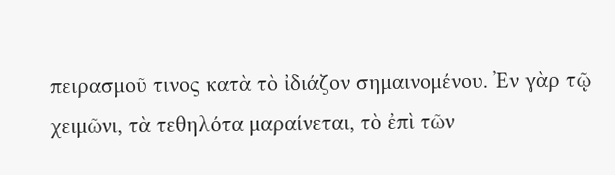πειρασμοῦ τινος κατὰ τὸ ἰδιάζον σημαινομένου. Ἐν γὰρ τῷ χειμῶνι, τὰ τεθηλότα μαραίνεται, τὸ ἐπὶ τῶν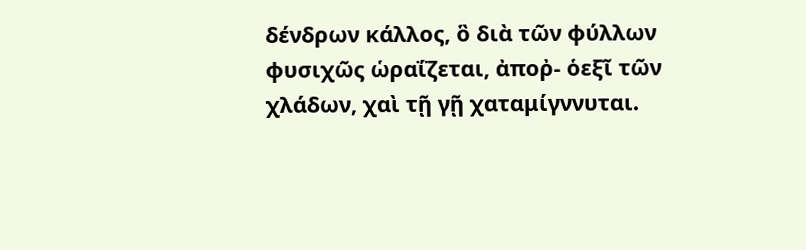δένδρων κάλλος, ὃ διὰ τῶν φύλλων φυσιχῶς ὡραΐζεται, ἀποῤ- ὁεξῖ τῶν χλάδων, χαὶ τῇ γῇ χαταμίγννυται.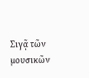Σιγᾷ τῶν μουσικῶν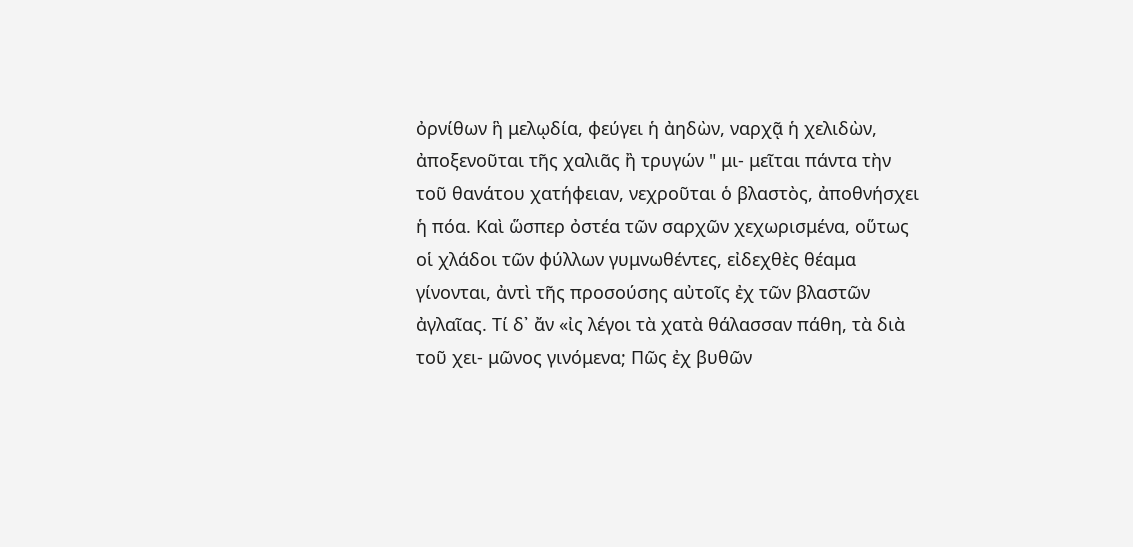ὀρνίθων ἣ μελῳδία, φεύγει ἡ ἀηδὼν, ναρχᾷ ἡ χελιδὼν, ἀποξενοῦται τῆς χαλιᾶς ἢ τρυγών " μι- μεῖται πάντα τὴν τοῦ θανάτου χατήφειαν, νεχροῦται ὁ βλαστὸς, ἀποθνήσχει ἡ πόα. Καὶ ὥσπερ ὀστέα τῶν σαρχῶν χεχωρισμένα, οὕτως οἱ χλάδοι τῶν φύλλων γυμνωθέντες, εἰδεχθὲς θέαμα γίνονται, ἀντὶ τῆς προσούσης αὐτοῖς ἐχ τῶν βλαστῶν ἀγλαῖας. Τί δ᾽ ἄν «ἰς λέγοι τὰ χατὰ θάλασσαν πάθη, τὰ διὰ τοῦ χει- μῶνος γινόμενα; Πῶς ἐχ βυθῶν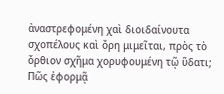ἀναστρεφομένη χαὶ διοιδαίνουτα σχοπέλους καὶ ὄρη μιμεῖται, πρὸς τὸ ὄρθιον σχῆμα χορυφουμένη τῷ ὕδατι; Πῶς ἐφορμᾷ